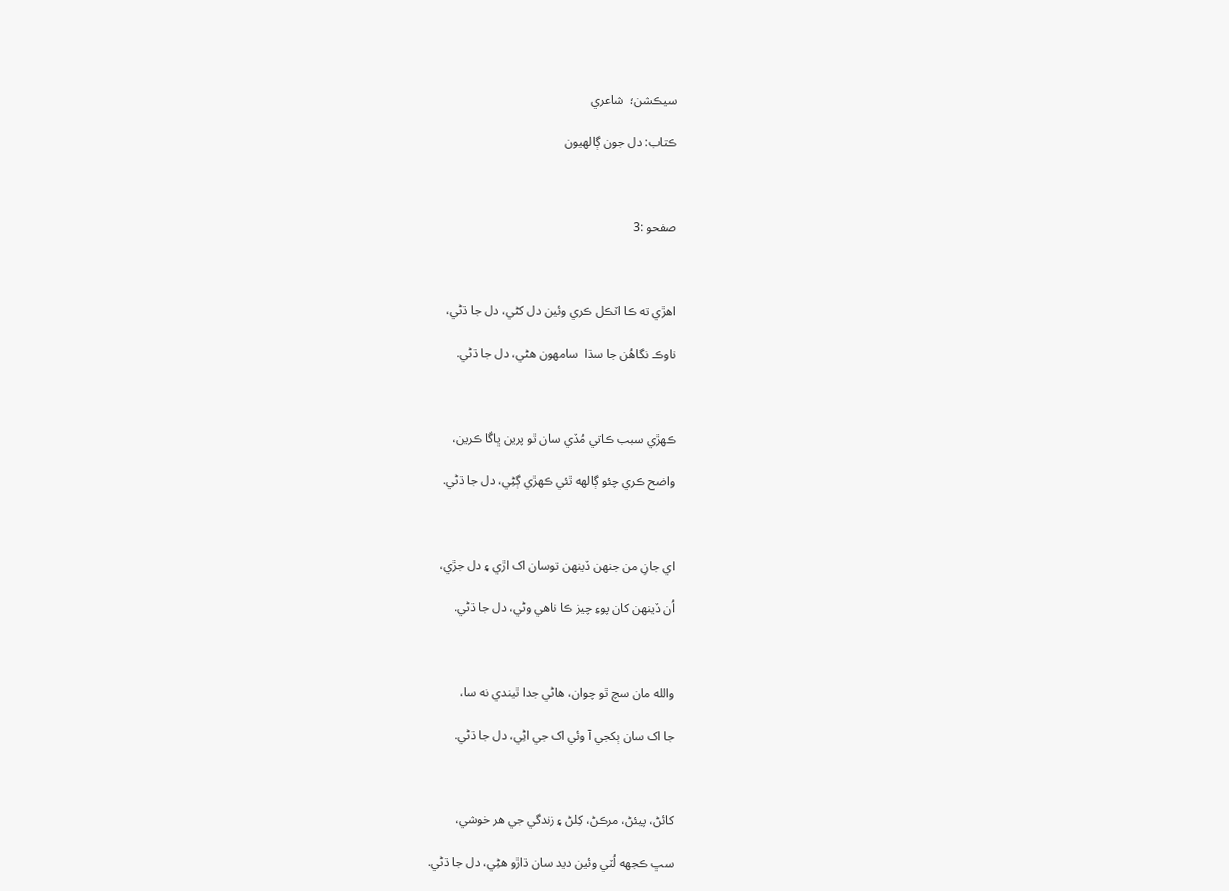سيڪشن؛  شاعري

ڪتاب: دل جون ڳالهيون



صفحو :3



اهڙي ته ڪا اٽڪل ڪري وئين دل کڻي، دل جا ڌڻي،

ناوڪ نگاهُن جا سڌا  سامهون هڻي، دل جا ڌڻي.



ڪهڙي سبب ڪاتي مُڏي سان ٿو پرين ڀاڱا ڪرين،

واضح ڪري چئو ڳالهه ٿئي ڪهڙي ڳڻِي، دل جا ڌڻي.



اي جانِ من جنهن ڏينهن توسان اک اڙي ۽ دل جڙي،

اُن ڏينهن کان پوءِ چيز ڪا ناهي وڻي، دل جا ڌڻي.



والله مان سچ ٿو چوان، هاڻي جدا ٿيندي نه سا،

جا اک سان ٻکجي آ وئي اک جي اڻِي، دل جا ڌڻي.



کائڻ، پيئڻ، مرڪڻ، کِلڻ ۽ زندگي جي هر خوشي،

سڀ ڪجهه لُٽي وئين ديد سان ڌاڙو هڻِي، دل جا ڌڻي.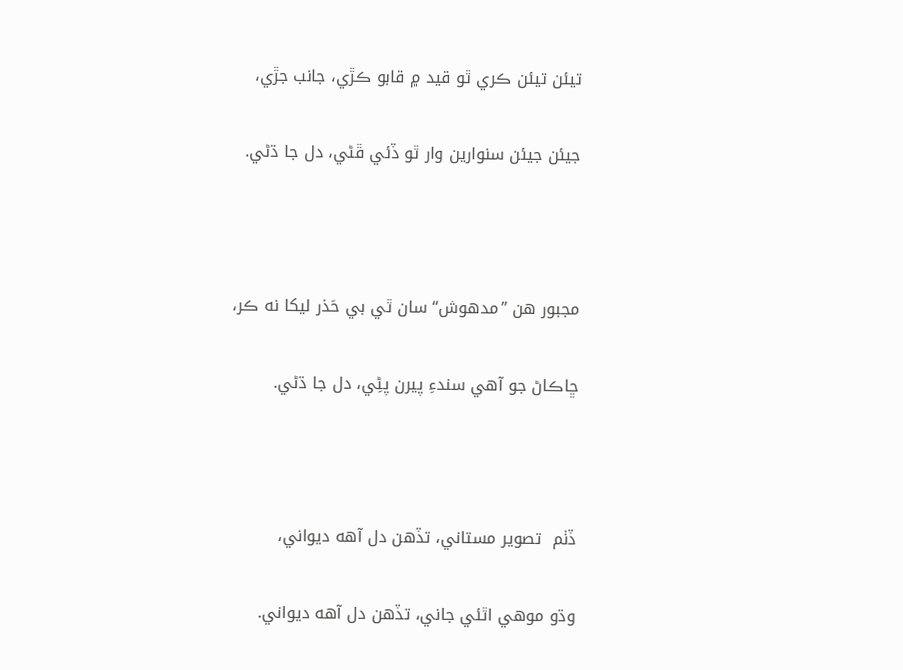تيئن تيئن ڪري ٿو قيد ۾ قابو ڪڙي، جانب جڙي،

جيئن جيئن سنوارين وار ٿو ڏئي ڦڻي، دل جا ڌڻي.



مجبور هن ”مدهوش“ سان ٿي بي حَذر ليکا نه ڪر،

ڇاڪاڻ جو آهي سندءِ پيرن پڻِي، دل جا ڌڻي.



ڏٺم  تصوير مستاني، تڏهن دل آهه ديواني،

وڌو موهي اٿئي جاني، تڏهن دل آهه ديواني.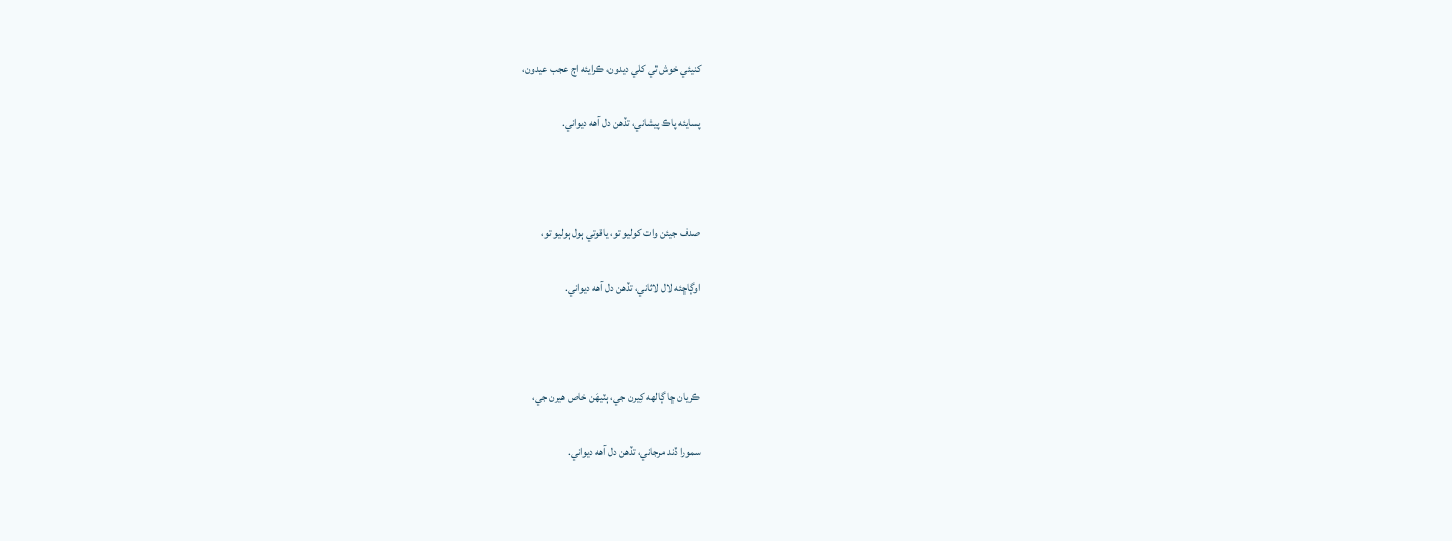کنيئي خوش ٿي کلي ديدون، ڪرايئه اڄ عجب عيدون،

پسايئه پاڪ پيشاني، تڏهن دل آهه ديواني.



صدف جيئن وات کوليو تو، ياقوتي ٻول ٻوليو تو،

اوڳاڇئه لال لاثاني، تڏهن دل آهه ديواني.



ڪريان ڇا ڳالهه کِيرن جي، ٻٽيهَن خاص هيرن جي،

سمورا ڏند مرجاني، تڏهن دل آهه ديواني.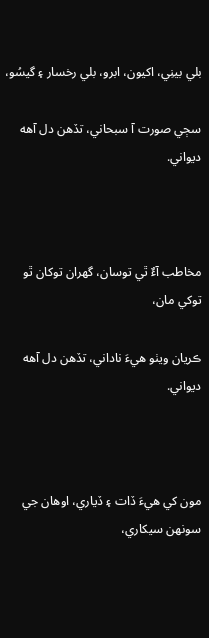بلي بينِي، اکيون، ابرو، بلي رخسار ۽ گيسُو،

سڄي صورت آ سبحاني، تڏهن دل آهه ديواني.



مخاطب آءٌ ٿي توسان، گهران توکان ٿو توکي مان،

ڪريان ويٺو هيءَ ناداني، تڏهن دل آهه ديواني.



مون کي هيءَ ڏات ۽ ڏياري، اوهان جي سونهن سيکاري،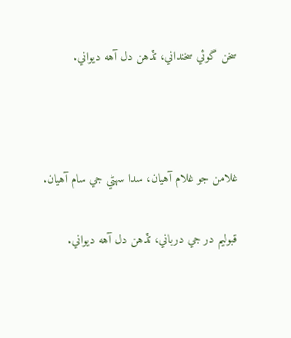سخن گوئي سخنداني، تڏهن دل آهه ديواني.



غلامن جو غلام آهيان، سدا سهڻي جي سام آهيان.

قبوليم در جي درباني، تڏهن دل آهه ديواني.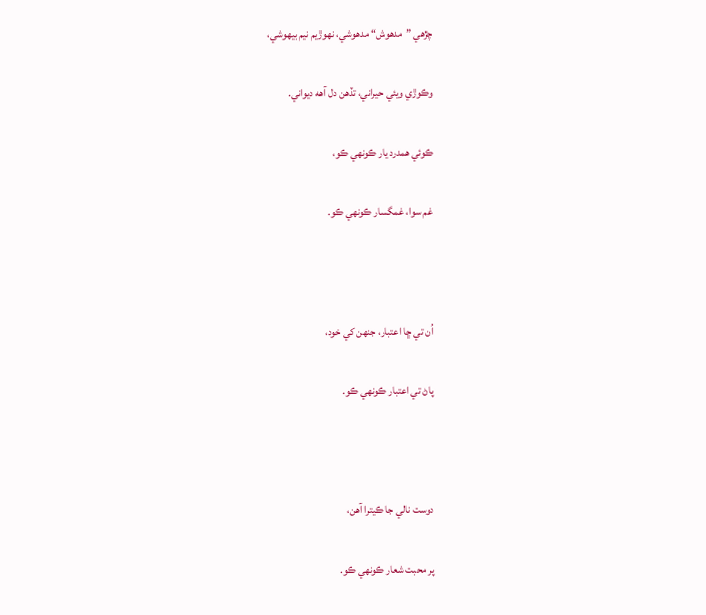چڙهي ”مدهوش“ مدهوشي، نهوڙيم نيم بيهوشي،

وڪوڙي ويئي حيراني، تڏهن دل آهه ديواني.

ڪوئي همدرد يار ڪونهي ڪو،

غم سوا، غمگسار ڪونهي ڪو.



اُن تي ڇا اعتبار، جنهن کي خود،

پاڻ تي اعتبار ڪونهي ڪو.



دوست نالي جا ڪيترا آهن،

پر محبت شعار ڪونهي ڪو.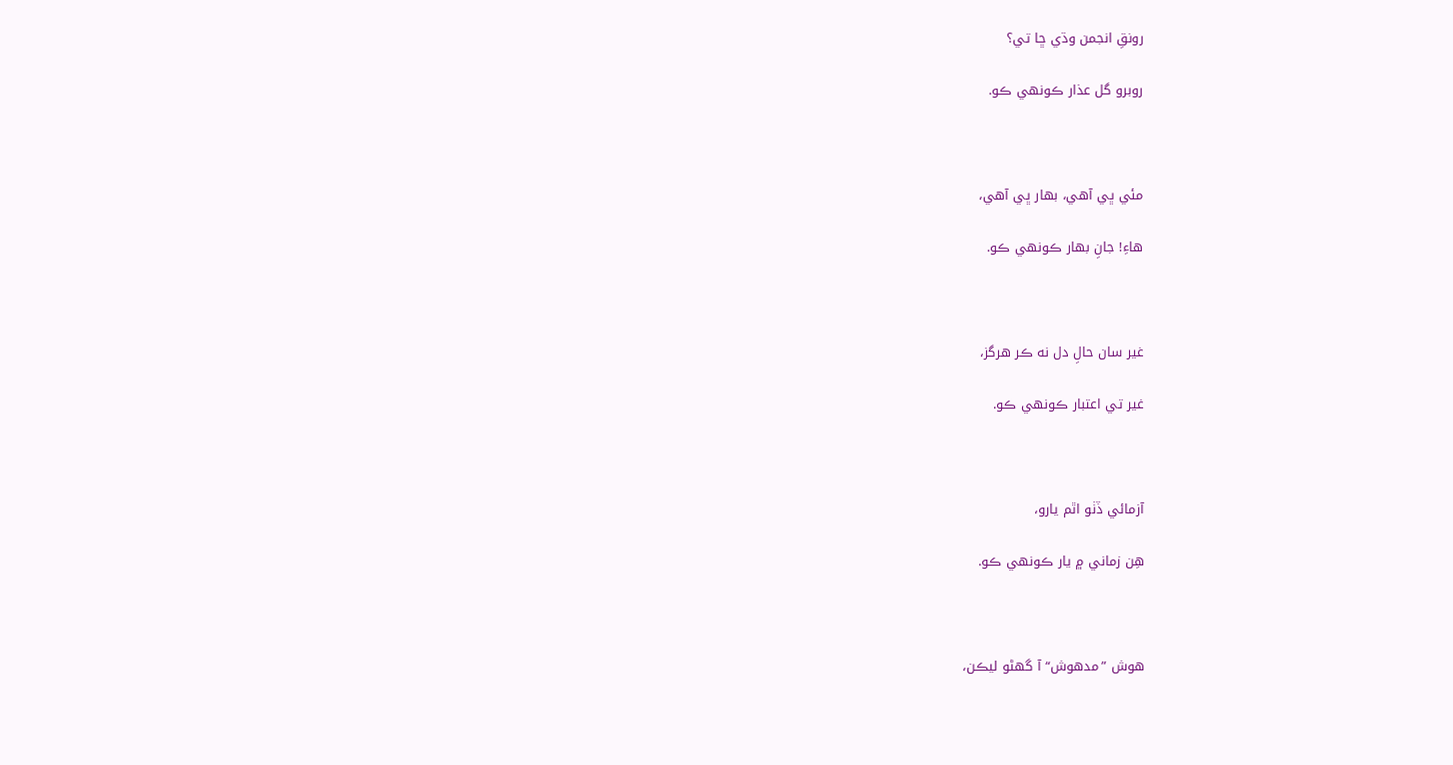رونقِ انجمن وڌي ڇا تي؟

روبرو گل عذار ڪونهي ڪو.



مئي ڀي آهي، بهار ڀي آهي،

هاءِ! جانِ بهار ڪونهي ڪو.



غير سان حالِ دل نه ڪر هرگز،

غير تي اعتبار ڪونهي ڪو.



آزمائي ڏٺو اٿم يارو،

هِن زماني ۾ يار ڪونهي ڪو.



هوش ”مدهوش“ آ گهڻو ليڪن،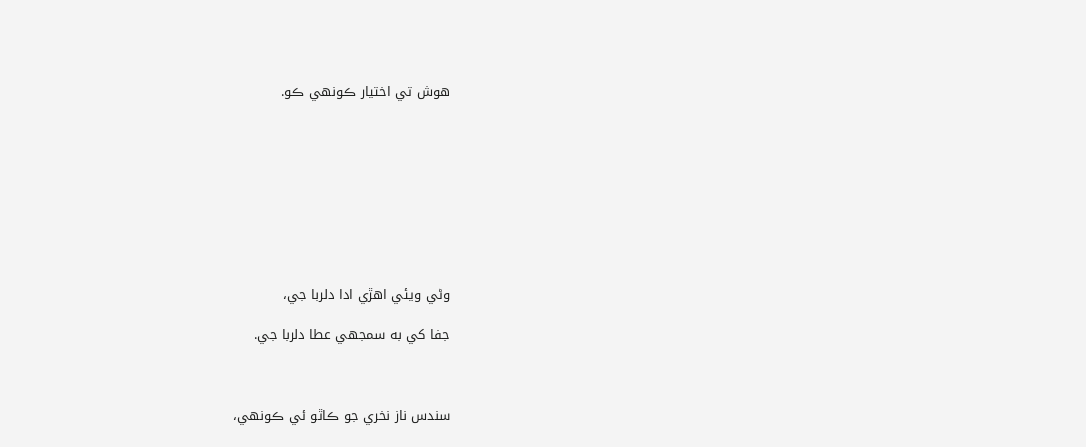هوش تي اختيار ڪونهي ڪو.









وڻي ويئي اهڙي ادا دلربا جي،

جفا کي به سمجهي عطا دلربا جي.



سندس ناز نخري جو ڪاٿو ئي ڪونهي،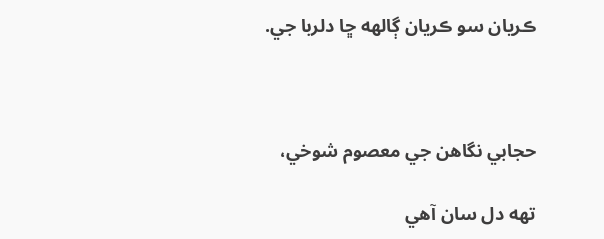ڪريان سو ڪريان ڳالهه ڇا دلربا جي.



حجابي نگاهن جي معصوم شوخي،

تهه دل سان آهي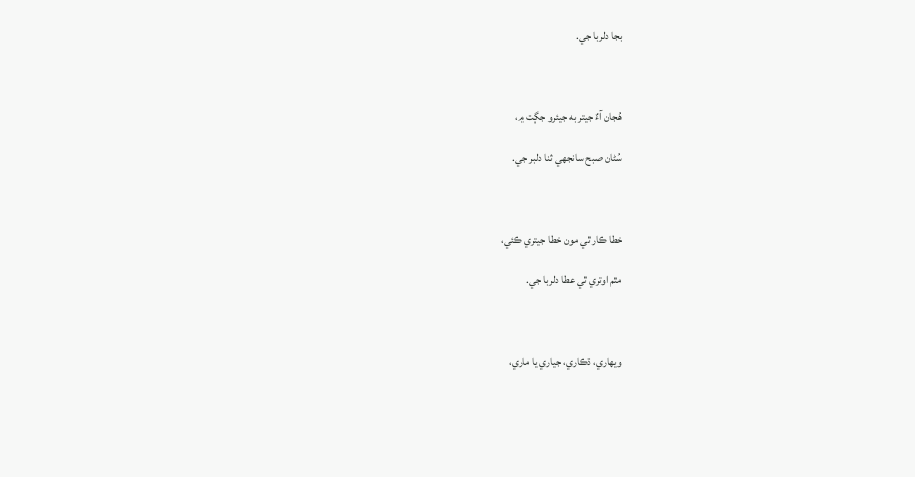بجا دلربا جي.



هُجان آءٌ جيتر به جيئرو جڳت ۾،

سُڻان صبح سانجهي ثنا دلبر جي.



خطا ڪار ٿي مون خطا جيتري ڪئي،

مٿم اوتري ٿي عطا دلربا جي.



ويهاري، ڌڪاري، جياري يا ماري،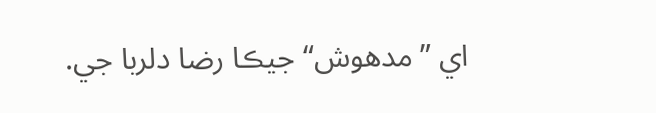اي ”مدهوش“ جيڪا رضا دلربا جي.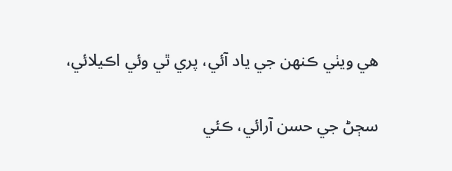هي ويٺي ڪنهن جي ياد آئي، پري ٿي وئي اڪيلائي،

سڄڻ جي حسن آرائي، ڪئي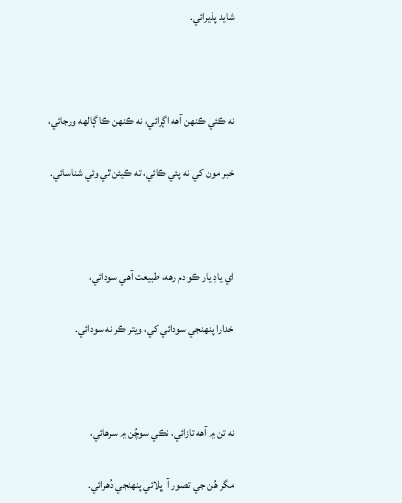شايد پذيرائي.



نه ڪئي ڪنهن آهه اڳرائي، نه ڪنهن ڪا ڳالهه ورجائي،

خبر مون کي نه پئي ڪائي، ته ڪيئن ٿي وئي شناسائي.



اي يادِ يار ڪو دم رهه، طبيعت آهي سودائي،

خدارا پنهنجي سودائي کي، ويتر ڪر نه سودائي.



نه تن ۾ آهه تازائي، نڪي سوچُن ۾ سرهائي،

مگر هُن جي تصور آ  ڀلائي پنهنجي دُهرائي.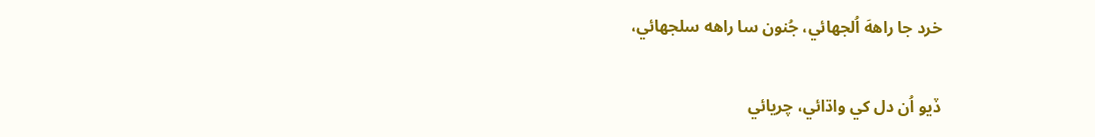خرد جا راههَ اُلجهائي، جُنون سا راهه سلجهائي،

ڏيو اُن دل کي واڌائي، چريائي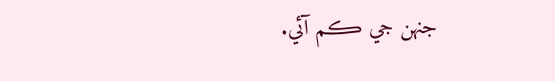جنهن جي ڪم آئي.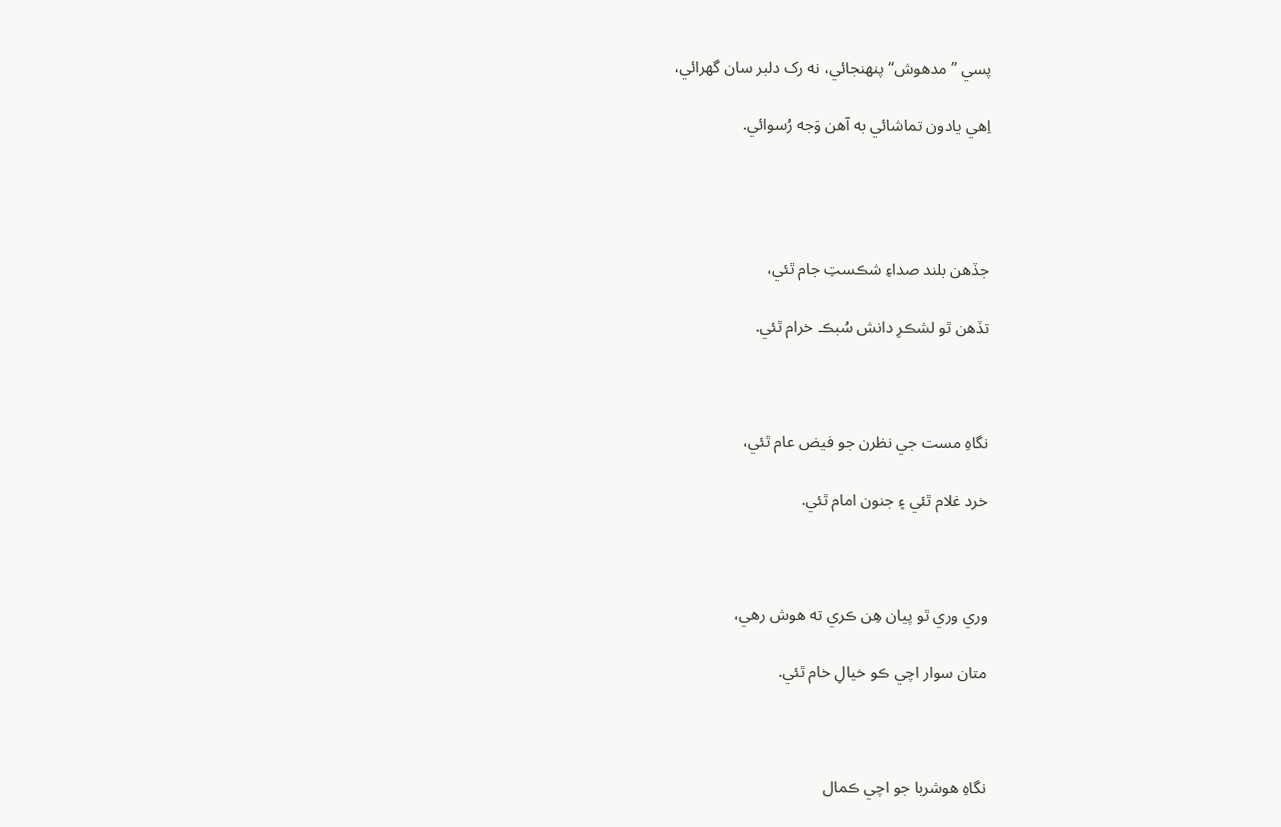پسي ”مدهوش“ پنهنجائي، نه رک دلبر سان گهرائي،

اِهي يادون تماشائي به آهن وَجه رُسوائي.




جڏهن بلند صداءِ شڪستِ جام ٿئي،

تڏهن ٿو لشڪرِ دانش سُبڪ خرام ٿئي.



نگاهِ مست جي نظرن جو فيض عام ٿئي،

خرد غلام ٿئي ۽ جنون امام ٿئي.



وري وري ٿو پيان هِن ڪري ته هوش رهي،

متان سوار اچي ڪو خيالِ خام ٿئي.



نگاهِ هوشربا جو اچي ڪمال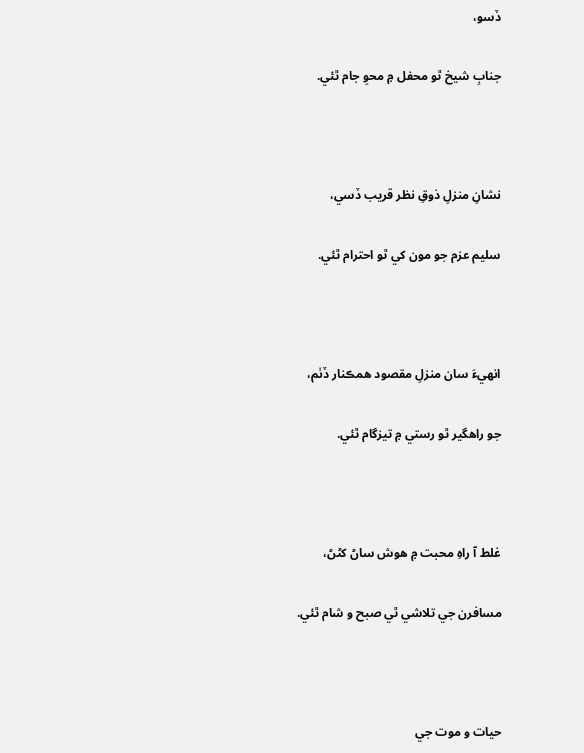ڏسو،

جنابِ شيخ ٿو محفل ۾ محوِ جام ٿئي.



نشانِ منزلِ ذوقِ نظر قريب ڏسي،

سليم عزم جو مون کي ٿو احترام ٿئي.



انهيءَ سان منزلِ مقصود همڪنار ڏٺم،

جو راهگير ٿو رستي ۾ تيزگام ٿئي.



غلط آ راهِ محبت ۾ هوش ساڻ کڻڻ،

مسافرن جي تلاشي ٿي صبح و شام ٿئي.



حيات و موت جي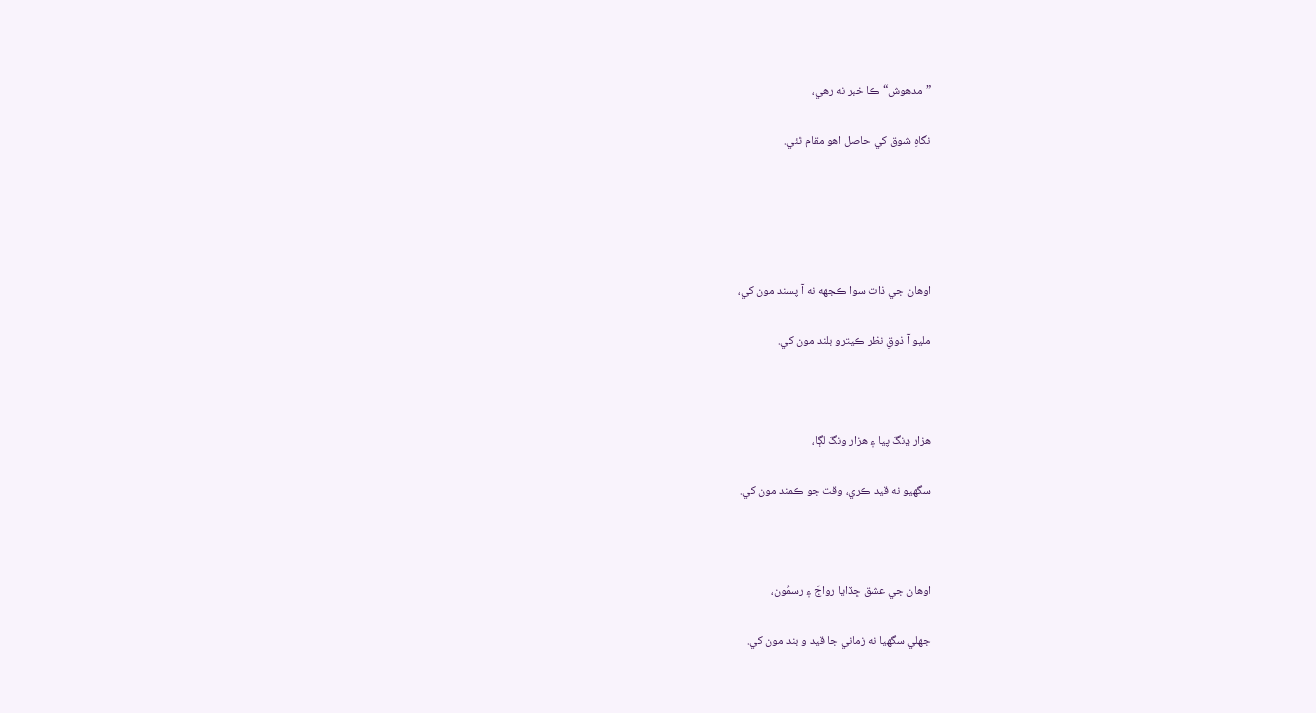”مدهوش“ ڪا خبر نه رهي،

نگاهِ شوق کي حاصل اهو مقام ٿئي.





اوهان جي ذات سوا ڪجهه نه آ پسند مون کي،

مليو آ ذوقِ نظر ڪيترو بلند مون کي.



هزار ڍنگَ پيا ۽ هزار ونگَ لڳا،

سگهيو نه قيد ڪري، وقت جو ڪمند مون کي.



اوهان جي عشق ڇڏايا رواجَ ۽ رسمُون،

جهلي سگهيا نه زماني جا قيد و بند مون کي.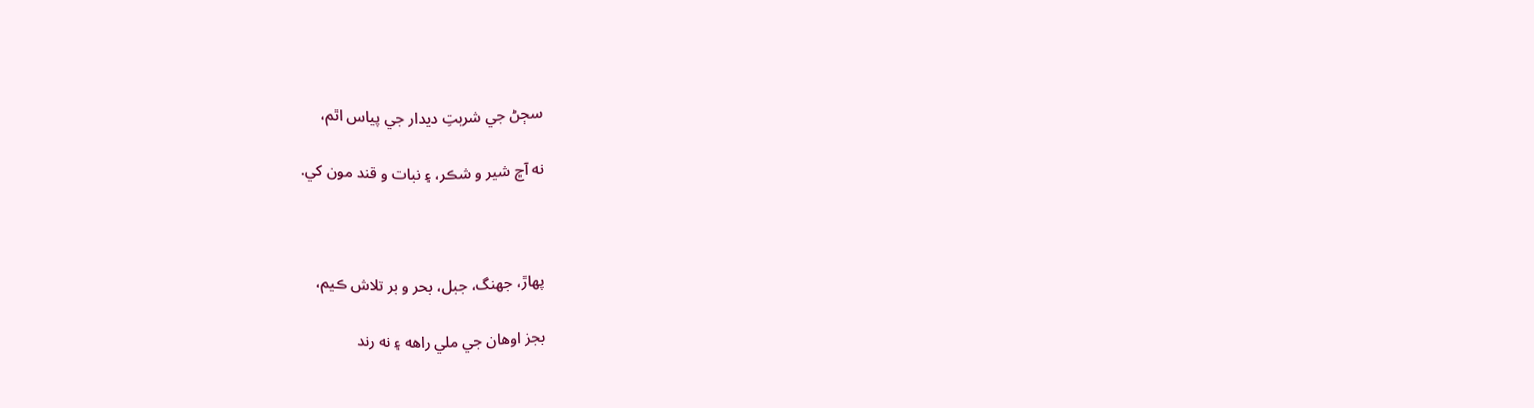سڄڻ جي شربتِ ديدار جي پياس اٿم،

نه آڇ شير و شڪر، ۽ نبات و قند مون کي.



پهاڙ، جهنگ، جبل، بحر و بر تلاش ڪيم،

بجز اوهان جي ملي راهه ۽ نه رند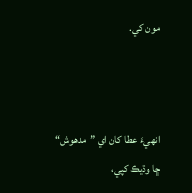مون کي.



انهيءَ عطا کان اي ”مدهوش“ ڇا وڌيڪ کپي،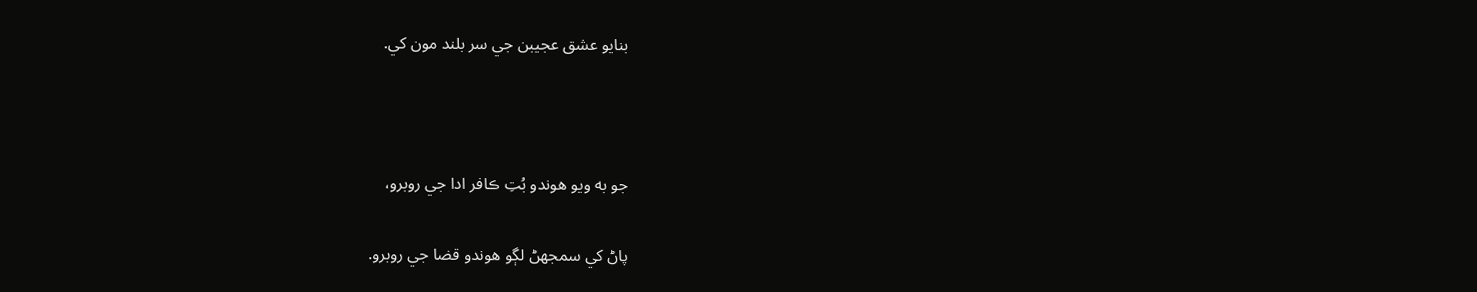بنايو عشق عجيبن جي سر بلند مون کي.



جو به ويو هوندو بُتِ ڪافر ادا جي روبرو،

پاڻ کي سمجهڻ لڳو هوندو قضا جي روبرو.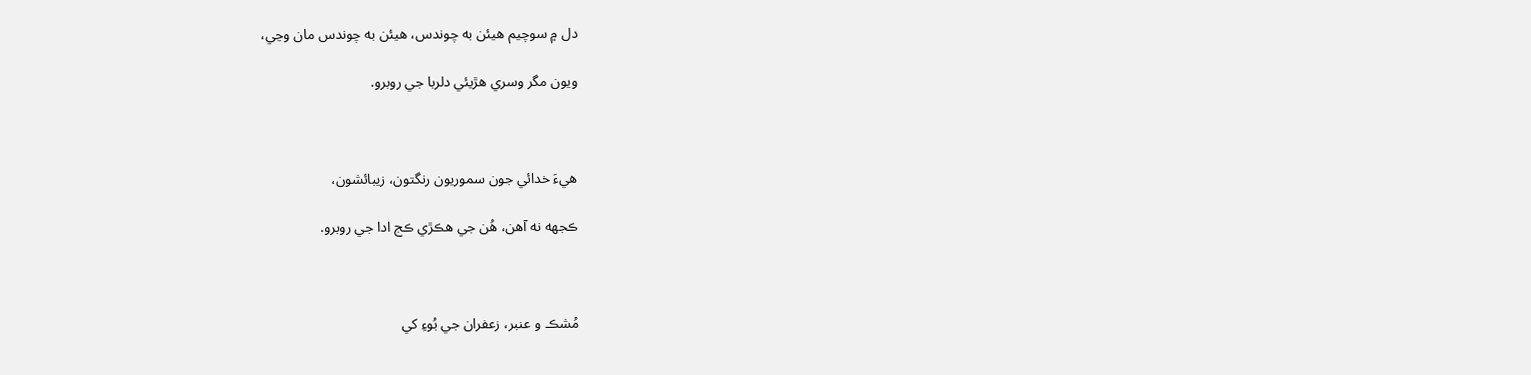دل ۾ سوچيم هيئن به چوندس، هيئن به چوندس مان وڃي،

ويون مگر وسري هڙيئي دلربا جي روبرو.



هيءَ خدائي جون سموريون رنگتون، زيبائشون،

ڪجهه نه آهن، هُن جي هڪڙي ڪج ادا جي روبرو.



مُشڪ و عنبر، زعفران جي بُوءِ کي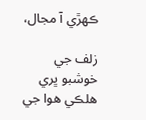ڪهڙي آ مجال،

زلف جي خوشبو ڀري هلڪي هوا جي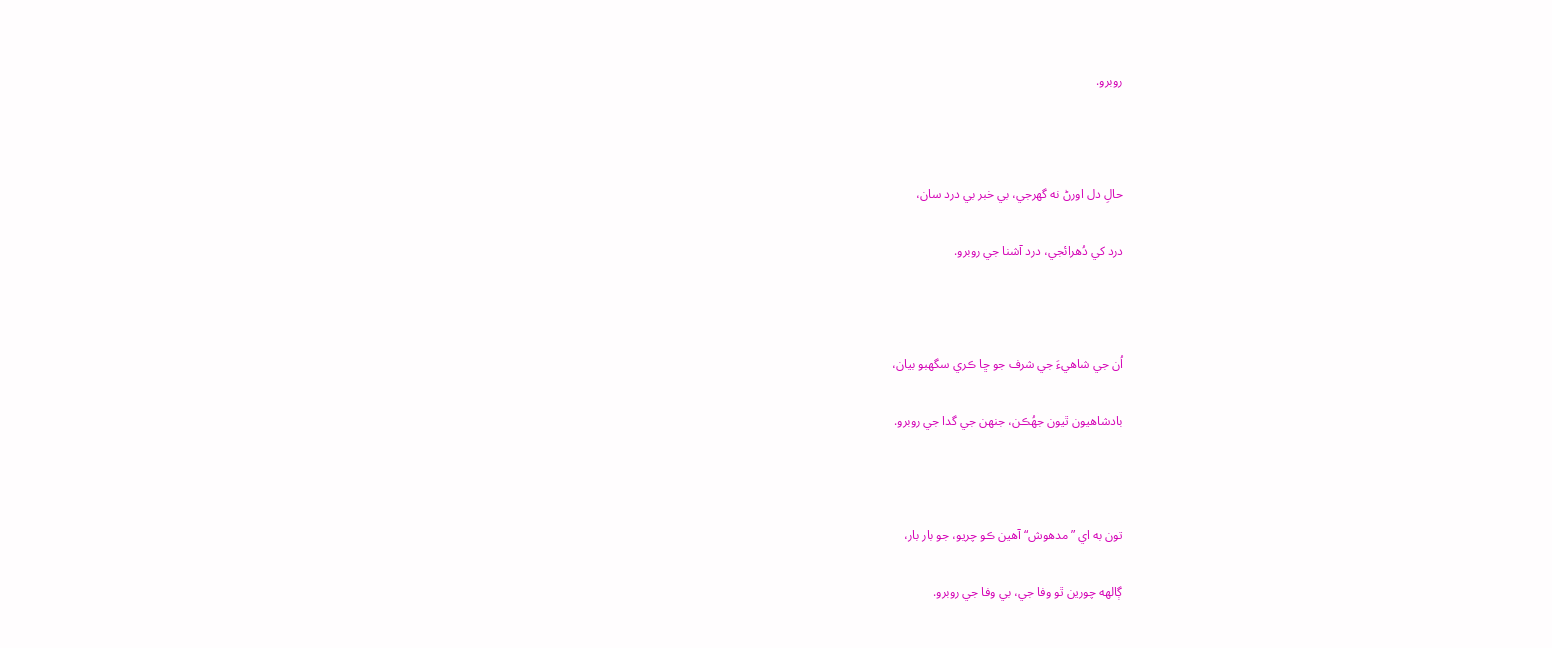روبرو.



حالِ دل اورڻ نه گهرجي، بي خبر بي درد سان،

درد کي دُهرائجي، درد آشنا جي روبرو.



اُن جي شاهيءَ جي شرف جو ڇا ڪري سگهبو بيان،

بادشاهيون ٿيون جهُڪن، جنهن جي گدا جي روبرو.



تون به اي ”مدهوش“ آهين ڪو چريو، جو بار بار،

ڳالهه چورين ٿو وفا جي، بي وفا جي روبرو.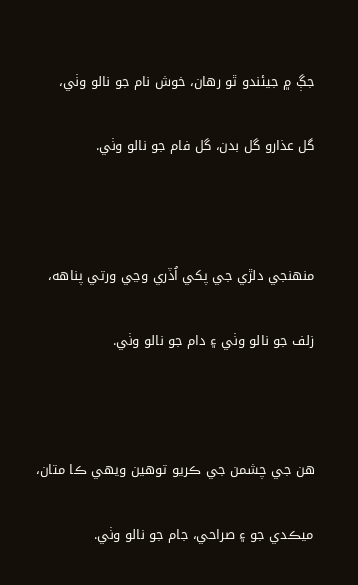جڳ ۾ جيئندو ٿو رهان، خوش نام جو نالو وٺي،

گل عذارو گل بدن، گل فام جو نالو وٺي.



منهنجي دلڙي جي پکي اُڏري وڃي ورتي پناهه،

زلف جو نالو وٺي ۽ دام جو نالو وٺي.



هن جي چشمن جي ڪريو توهين ويهي ڪا متان،

ميڪدي جو ۽ صراحي، جام جو نالو وٺي.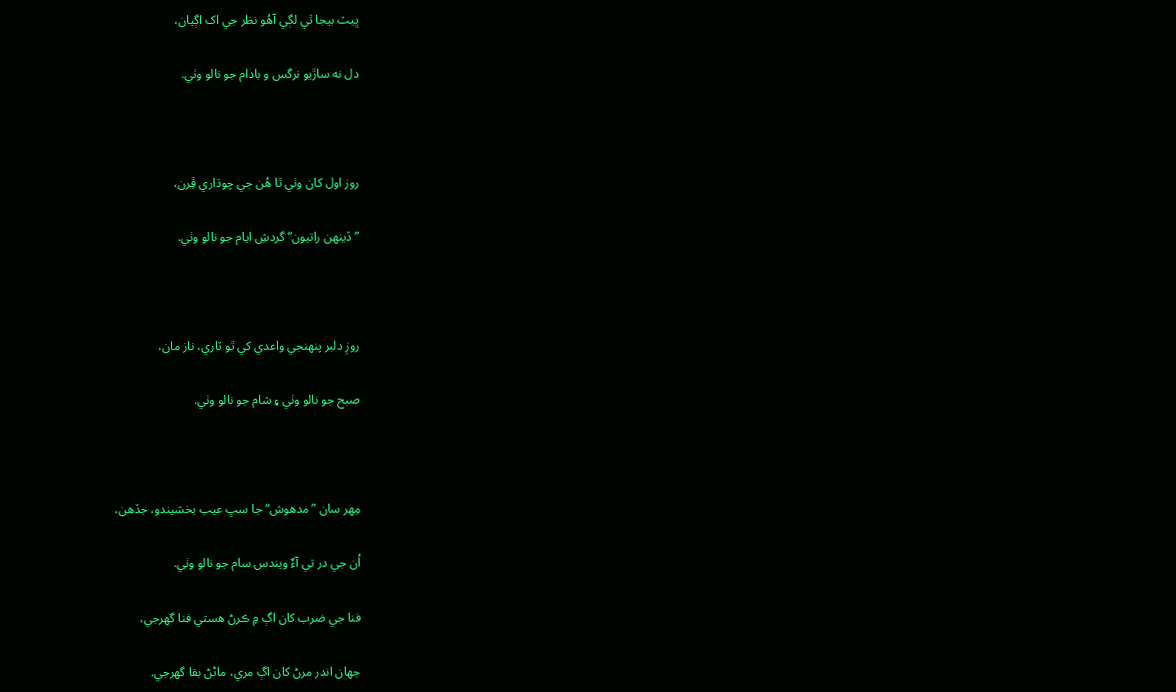ڀيٽ بيجا ٿي لڳي آهُو نظر جي اک اڳيان،

دل نه ساڙيو نرگس و بادام جو نالو وٺي.



روز اول کان وٺي ٿا هُن جي چوڌاري ڦِرن،

”ڏينهن راتيون“ گردشِ ايام جو نالو وٺي.



روزِ دلبر پنهنجي واعدي کي ٿو ٽاري، ناز مان،

صبح جو نالو وٺي ۽ شام جو نالو وٺي.



مِهر سان ”مدهوش“ جا سڀ عيب بخشيندو، جڏهن،

اُن جي در تي آءٌ ويندس سام جو نالو وٺي.

فنا جي ضرب کان اڳ ۾ ڪرڻ هستي فنا گهرجي،

جهان اندر مرڻ کان اڳ مري، ماڻڻ بقا گهرجي.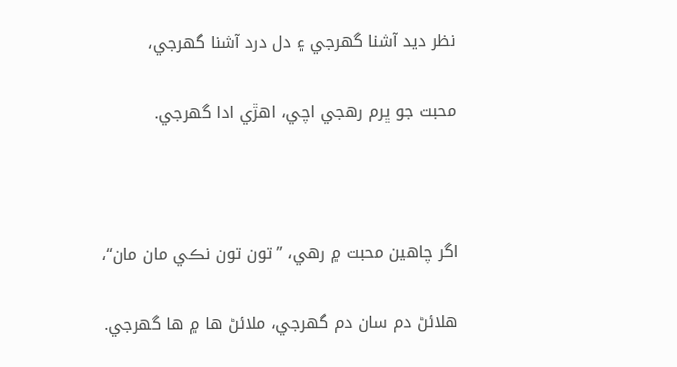نظر ديد آشنا گهرجي ۽ دل درد آشنا گهرجي،

محبت جو ڀرم رهجي اچي، اهڙي ادا گهرجي.



اگر چاهين محبت ۾ رهي، ”تون تون نڪي مان مان“،

هلائڻ دم سان دم گهرجي، ملائڻ ها ۾ ها گهرجي.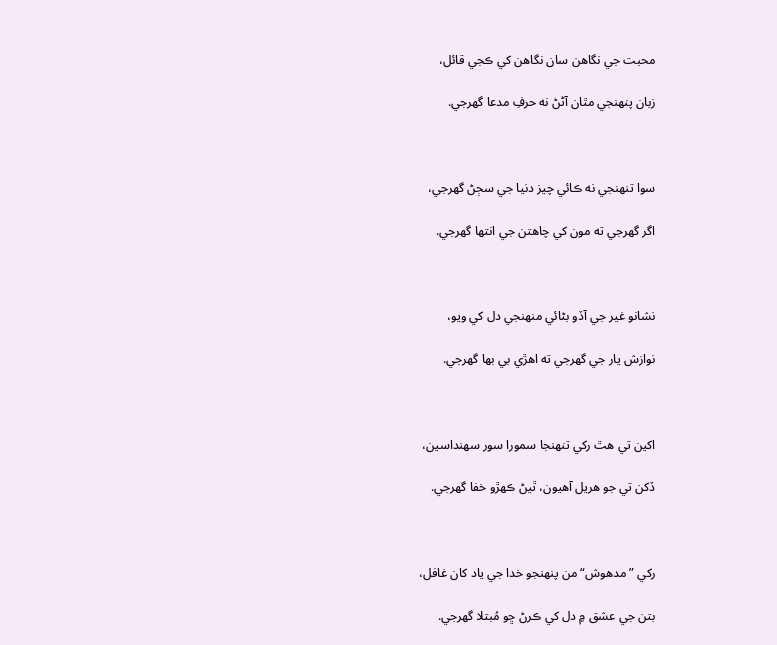محبت جي نگاهن سان نگاهن کي ڪجي قائل،

زبان پنهنجي مٿان آڻڻ نه حرفِ مدعا گهرجي.



سوا تنهنجي نه ڪائي چيز دنيا جي سڄڻ گهرجي،

اگر گهرجي ته مون کي چاهتن جي انتها گهرجي.



نشانو غير جي آڏو بڻائي منهنجي دل کي ويو،

نوازش يار جي گهرجي ته اهڙي بي بها گهرجي.



اکين تي هٿ رکي تنهنجا سمورا سور سهنداسين،

ڏکن تي جو هريل آهيون، ٿيڻ ڪهڙو خفا گهرجي.



رکي ”مدهوش“ من پنهنجو خدا جي ياد کان غافل،

بتن جي عشق ۾ دل کي ڪرڻ ڇو مُبتلا گهرجي.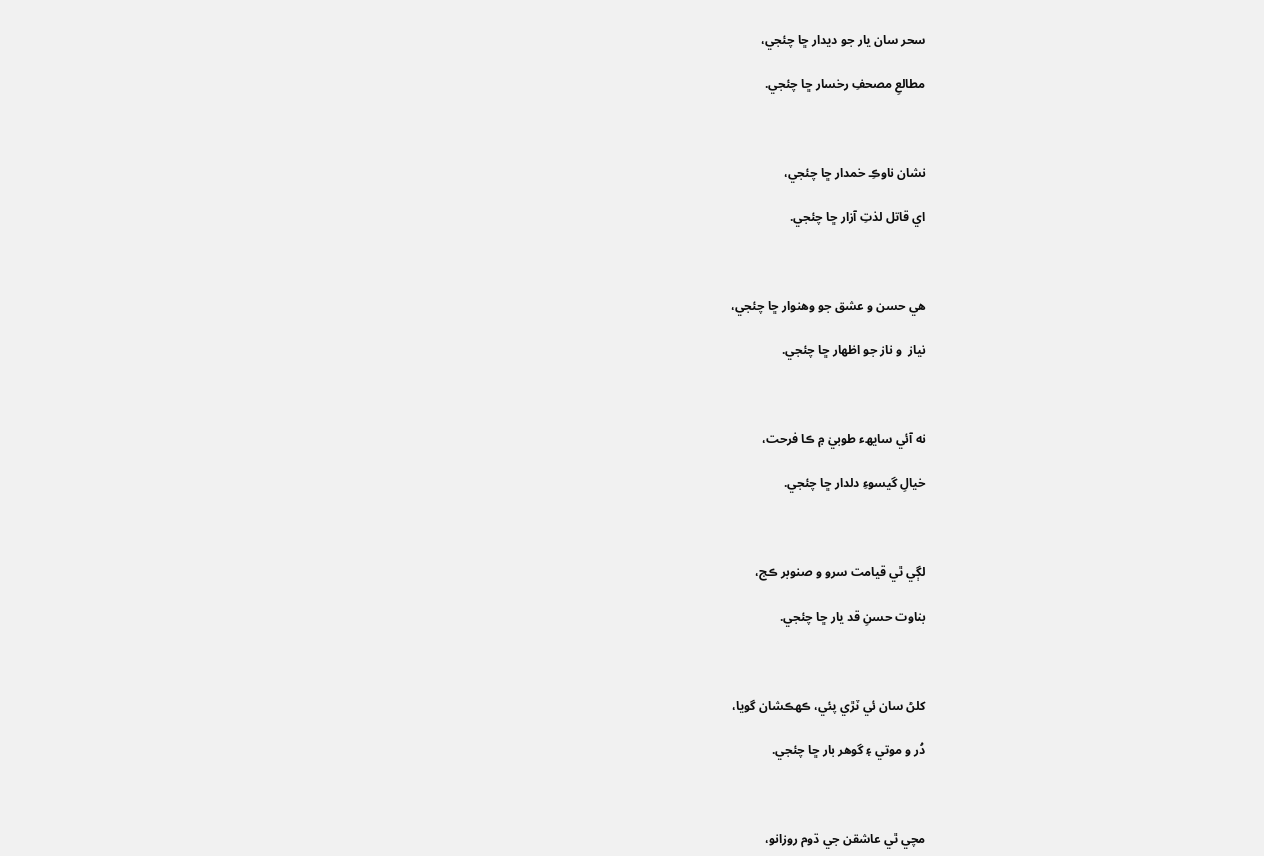سحر سان يار جو ديدار ڇا چئجي،

مطالعِ مصحفِ رخسار ڇا چئجي.



نشان ناوڪِ خمدار ڇا چئجي،

اي قاتل لذتِ آزار ڇا چئجي.



هي حسن و عشق جو وهنوار ڇا چئجي،

نياز  و ناز جو اظهار ڇا چئجي.



نه آئي سايھء طوبيٰ ۾ ڪا فرحت،

خيالِ گيسوءِ دلدار ڇا چئجي.



لڳي ٿي قيامت سرو و صنوبر ڪج،

بناوت حسنِ قد يار ڇا چئجي.



کلڻ سان ئي ٽڙي پئي، ڪهڪشان گويا،

دُر و موتي ۽ گوهر بار ڇا چئجي.



مچي ٿي عاشقن جي ڌوم روزانو،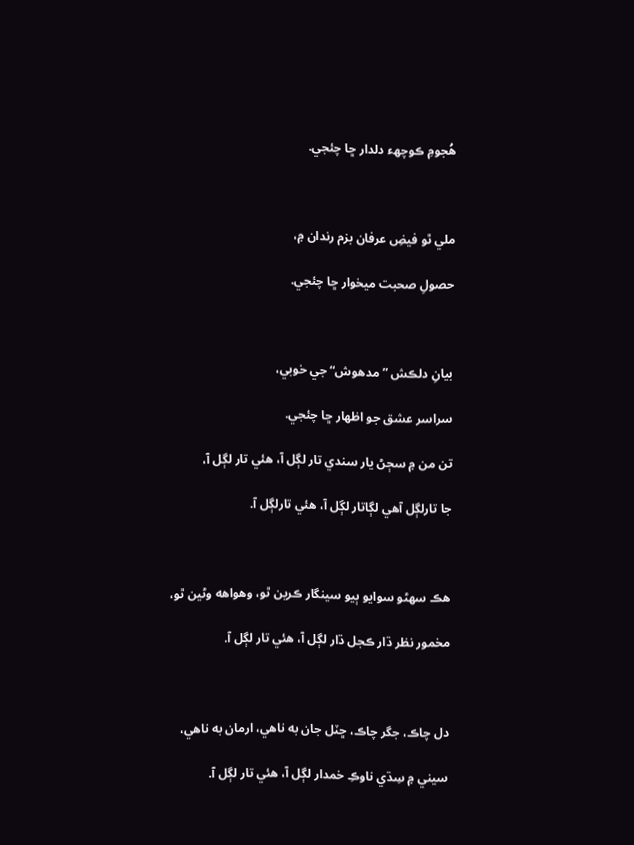هُجومِ ڪوچھء دلدار ڇا چئجي.



ملي ٿو فيضِ عرفان بزم رندان ۾،

حصولِ صحبت ميخوار ڇا چئجي.



بيانِ دلڪش ”مدهوش“ جي خوبي،

سراسر عشق جو اظهار ڇا چئجي.

تن من ۾ سڄڻ يار سندي تار لڳل آ، هئي تار لڳل آ،

جا تارلڳل آهي لڳاتار لڳل آ، هئي تارلڳل آ.



هڪ سهڻو سوايو ٻيو سينگار ڪرين ٿو، وهواهه وڻين ٿو،

مخمور نظر ڌار ڪجل ڌار لڳل آ، هئي تار لڳل آ.



دل چاڪ، جگر چاڪ، ڇٽل جان به ناهي، ارمان به ناهي،

سيني ۾ سِڌي ناوڪِ خمدار لڳل آ، هئي تار لڳل آ.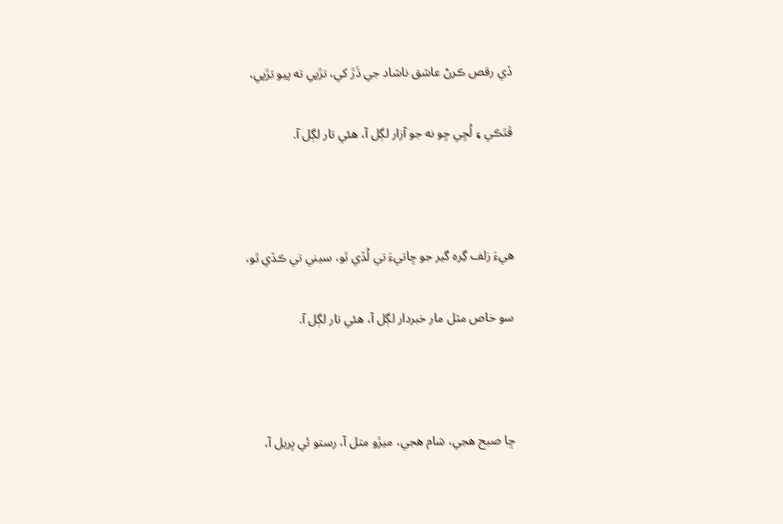ڏي رقص ڪرڻ عاشق ناشاد جي ڌَڙ کي، تڙپي ته پيو تڙپي،

ڦٿڪي ۽ لُڇي ڇو نه جو آزار لڳل آ، هئي تار لڳل آ.



هيءَ زلف گِره گير جو ڇاتيءَ تي لُڏي ٿو، سيني تي ڪڏي ٿو،

سو خاص مثل مار خبردار لڳل آ، هئي تار لڳل آ.



ڇا صبح هجي، شام هجي، ميڙو متل آ، رستو ئي ڀريل آ،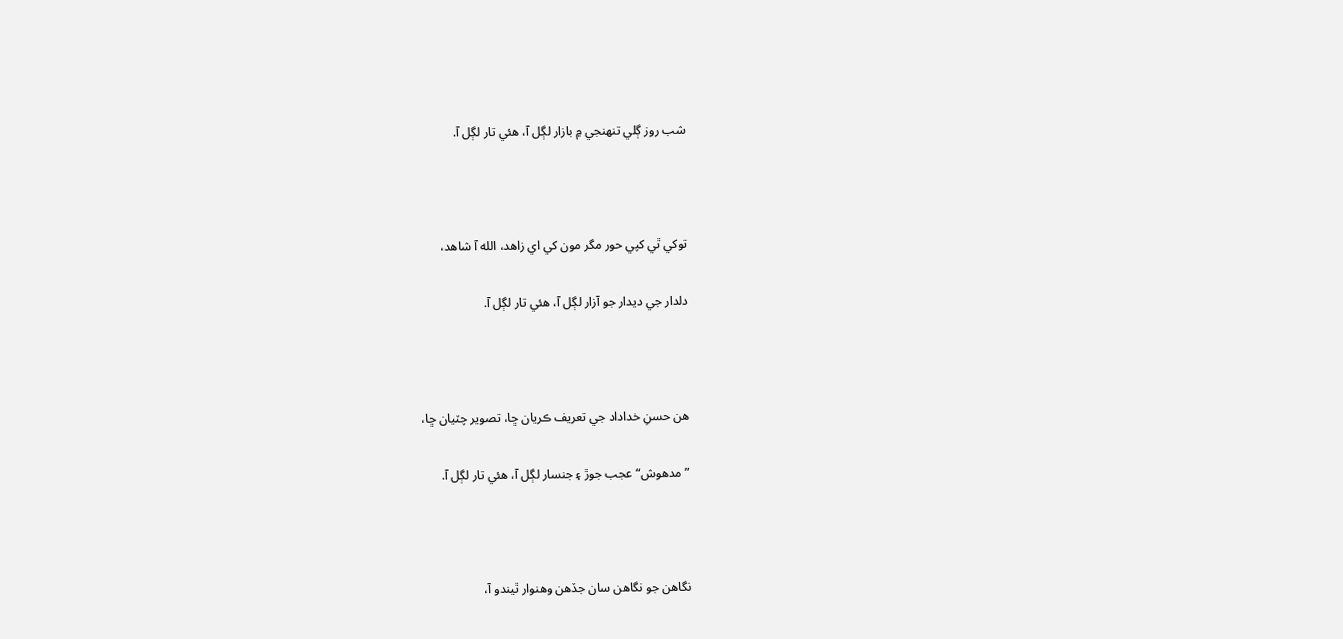شب روز ڳلي تنهنجي ۾ بازار لڳل آ، هئي تار لڳل آ.



توکي ٿي کپي حور مگر مون کي اي زاهد، الله آ شاهد،

دلدار جي ديدار جو آزار لڳل آ، هئي تار لڳل آ.



هن حسنِ خداداد جي تعريف ڪريان ڇا، تصوير چٽيان ڇا،

”مدهوش“ عجب جوڙ ۽ جنسار لڳل آ، هئي تار لڳل آ.



نگاهن جو نگاهن سان جڏهن وهنوار ٿيندو آ،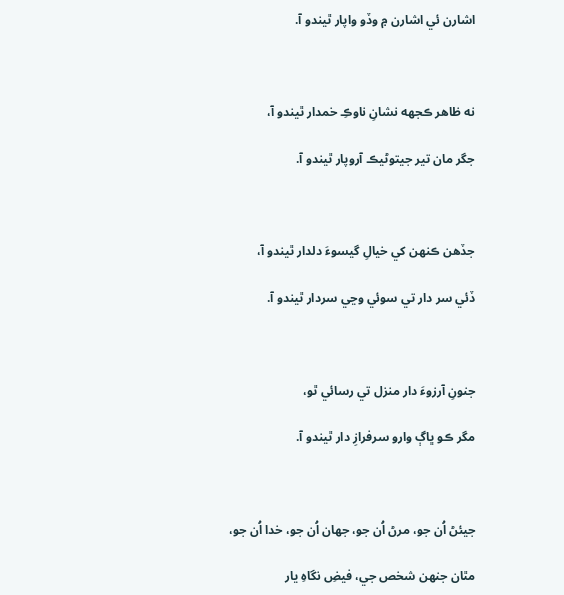اشارن ئي اشارن ۾ وڏو واپار ٿيندو آ.



نه ظاهر ڪجهه نشانِ ناوڪِ خمدار ٿيندو آ،

جگر مان تير جيتوڻيڪ آروپار ٿيندو آ.



جڏهن ڪنهن کي خيالِ گيسوءَ دلدار ٿيندو آ،

ڏئي سر دار تي سوئي وڃي سردار ٿيندو آ.



جنونِ آرزوءَ دار منزل تي رسائي ٿو،

مگر ڪو ڀاڳ وارو سرفرازِ دار ٿيندو آ.



جيئڻ اُن جو، مرڻ اُن جو، جهان اُن جو، خدا اُن جو،

مٿان جنهن شخص جي، فيضِ نگاهِ يار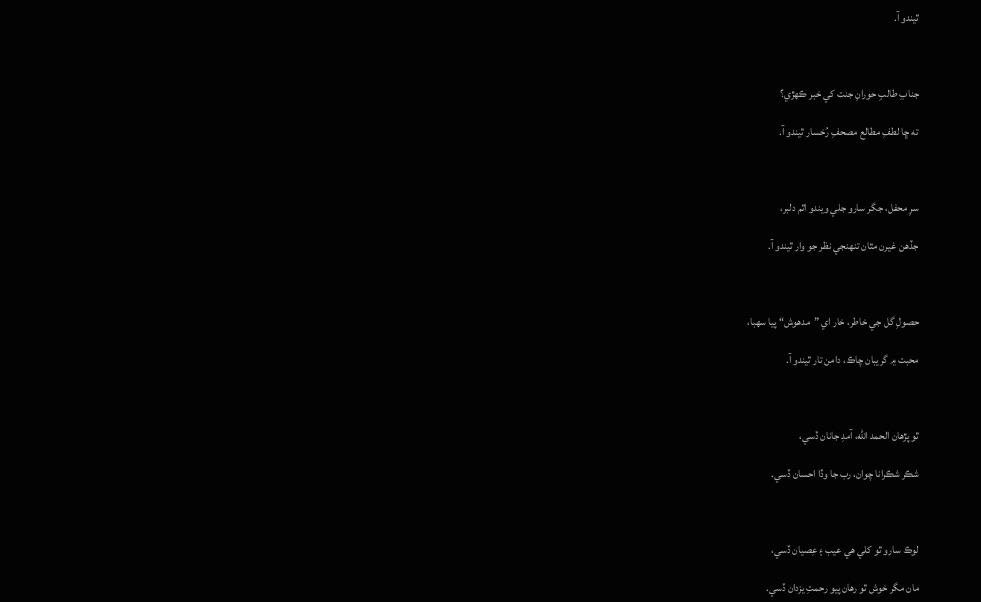ٿيندو آ.



جنابِ طالبِ حورانِ جنت کي خبر ڪهڙي؟

ته ڇا لطفِ مطالع مصحفِ رُخسار ٿيندو آ.



سرِ محفل، جگر سارو جلي ويندو اٿم دلبر،

جڏهن غيرن مٿان تنهنجي نظر جو وار ٿيندو آ.



حصولِ گل جي خاطر، خار اي ”مدهوش“ پيا سهبا،

محبت ۾ گريبان چاڪ، دامن تار ٿيندو آ.



ٿو پڙهان الحمد الله، آمدِ جانان ڏسي،

شڪر شڪرانا چوان، رب جا وڏا احسان ڏسي.



لوڪ سارو ٿو کلي هي عيب ۽ عِصيان ڏسي،

مان مگر خوش ٿو رهان پيو رحمتِ يزدان ڏسي.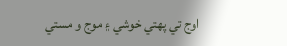اوج تي پهتي خوشي ۽ موج و مستي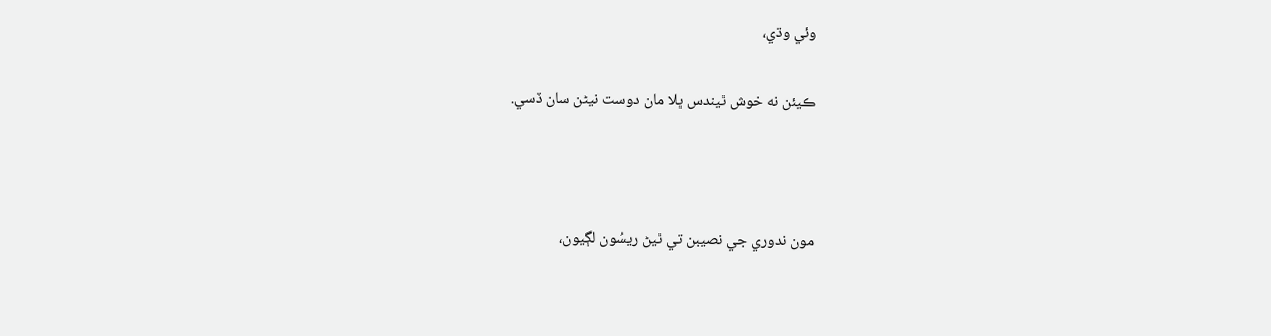وئي وڌي،

ڪيئن نه خوش ٿيندس ڀلا مان دوست نيڻن سان ڏسي.



مون ندوري جي نصيبن تي ٿيڻ ريسُون لڳيون،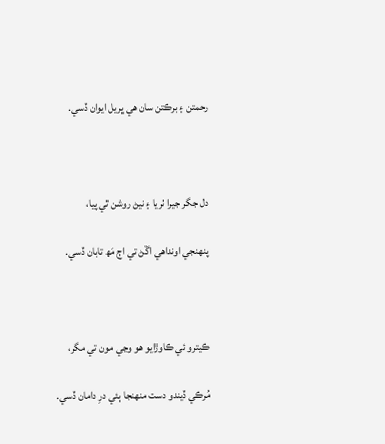رحمتن ۽ برڪتن سان هي ڀريل ايوان ڏسي.



دل جگر جيرا ٺريا ۽ نيڻ روشن ٿي پيا،

پنهنجي اونداهي اڱڻ تي اڄ مَھ تابان ڏسي.



ڪيترو ئي ڪاوڙايو هو وڃي مون تي مگر،

مُرڪي ڏيندو دست منهنجا ٻئي درِ دامان ڏسي.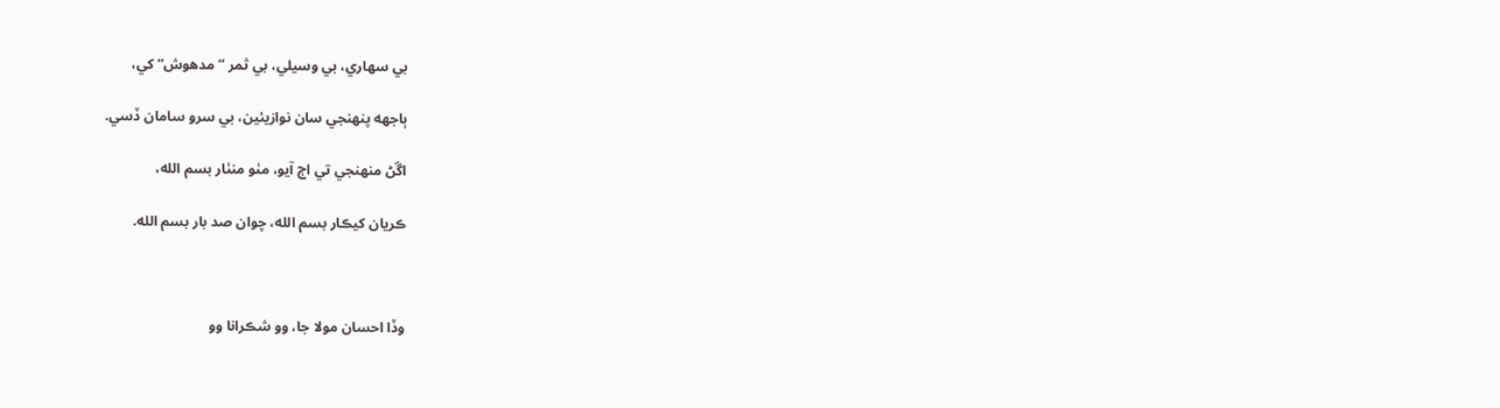بي سهاري، بي وسيلي، بي ثمر ”مدهوش“ کي،

ٻاجهه پنهنجي سان نوازيئين، بي سرو سامان ڏسي.

اڱڻ منهنجي تي اڄ آيو، مٺو منٺار بسم الله،

ڪريان کيڪار بسم الله، چوان صد بار بسم الله.



وڏا احسان مولا جا، وو شڪرانا وو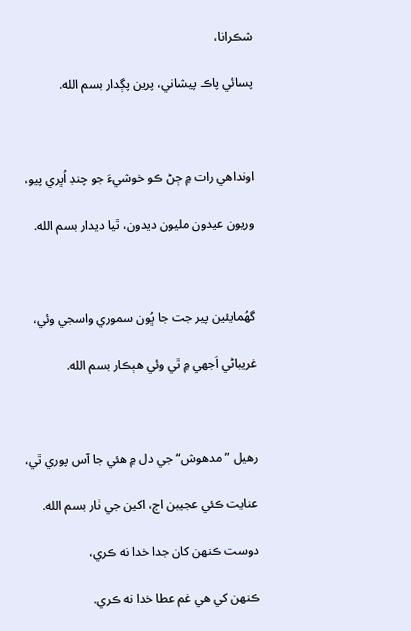شڪرانا،

پسائي پاڪ پيشاني، پرين پڳدار بسم الله.



اونداهي رات ۾ ڄڻ ڪو خوشيءَ جو چنڊ اُڀري پيو،

وريون عيدون مليون ديدون، ٿيا ديدار بسم الله.



گهُمايئين پير جت جا ڀُون سموري واسجي وئي،

غريباڻي اَجهي ۾ ٿي وئي هٻڪار بسم الله.



رهيل ”مدهوش“ جي دل ۾ هئي جا آس پوري ٿي،

عنايت ڪئي عجيبن اڄ، اکين جي ٺار بسم الله.

دوست ڪنهن کان جدا خدا نه ڪري،

ڪنهن کي هي غم عطا خدا نه ڪري.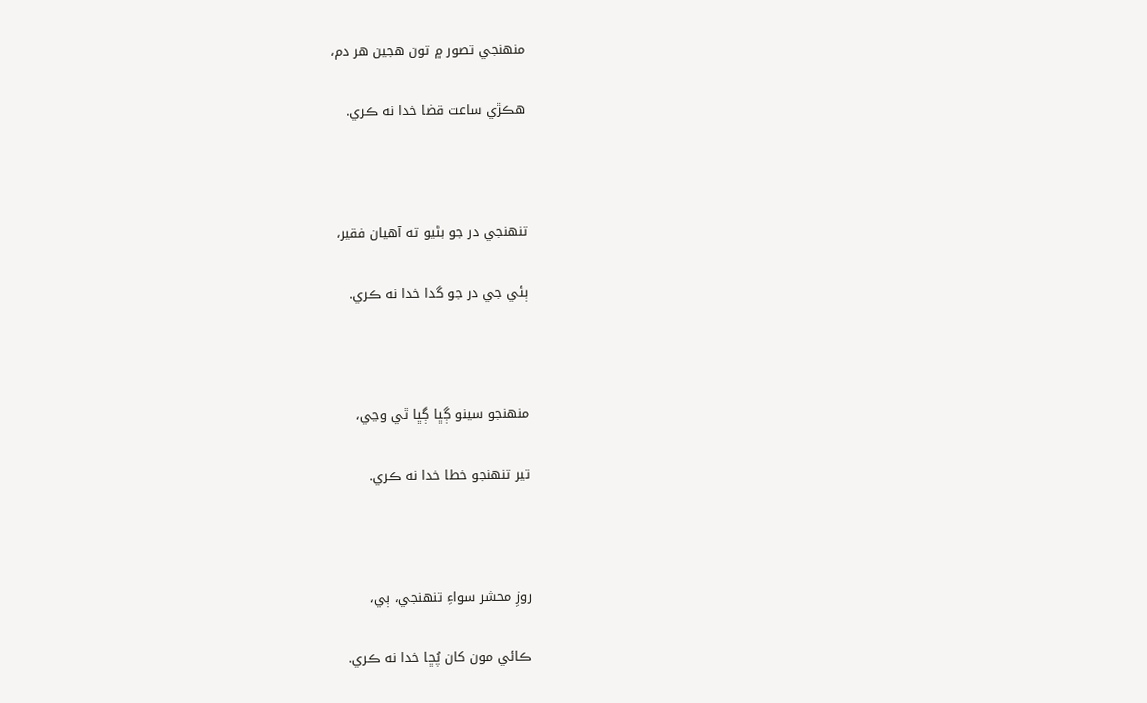منهنجي تصور ۾ تون هجين هر دم،

هڪڙي ساعت قضا خدا نه ڪري.



تنهنجي در جو بڻيو ته آهيان فقير،

ٻئي جي در جو گدا خدا نه ڪري.



منهنجو سينو ڳڀا ڳڀا ٿي وڃي،

تير تنهنجو خطا خدا نه ڪري.



روزِ محشر سواءِ تنهنجي، ٻي،

ڪائي مون کان پُڇا خدا نه ڪري.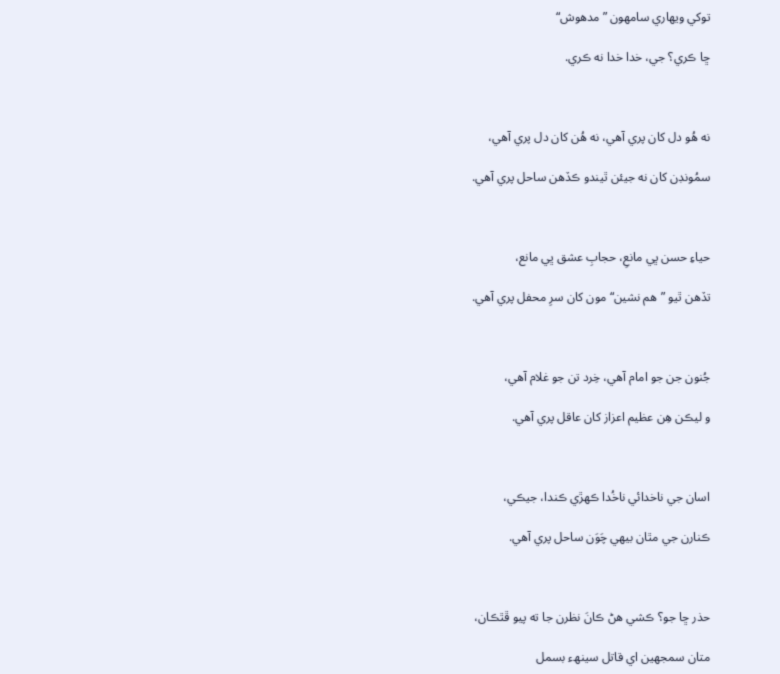توکي ويهاري سامهون ”مدهوش“

ڇا ڪري؟ جي، خدا خدا نه ڪري.



نه هُو دل کان پري آهي، نه هُن کان دل پري آهي،

سمُونڊن کان نه جيئن ٿيندو ڪڏهن ساحل پري آهي.



حياءِ حسن ڀي مانعِ، حجابِ عشق ڀي مانع،

تڏهن ٿيو ”هم نشين“ مون کان سرِ محفل پري آهي.



جُنون جن جو امام آهي، خِرد تن جو غلام آهي،

و ليڪن هِن عظيم اعزاز کان عاقل پري آهي.



اسان جي ناخدائي ناخُدا ڪهڙي ڪندا، جيڪي،

ڪنارن جي مٿان بيهي چَوَن ساحل پري آهي.



حذر ڇا جو؟ ڪشي هڻ ڪانَ نظرن جا ته پيو ڦٿڪان،

متان سمجهين اي قاتل سينھء بسمل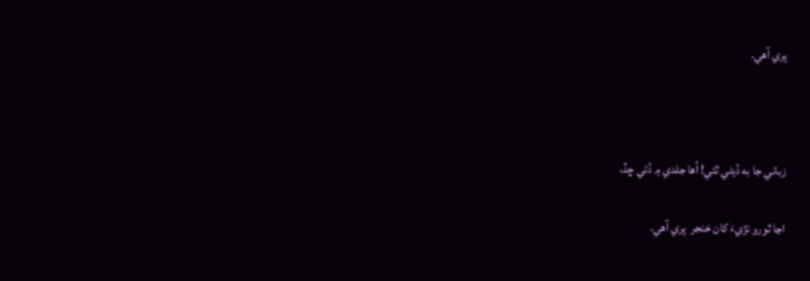پري آهي.



زباني جا به ڏيڻي ٿئي! اُها جلدي ۾ ڏئي ڇڏ،

اڃا ٿورو نڙيءَ کان خنجر  پري آهي.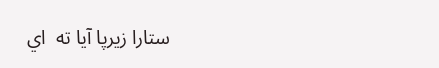ستارا زيرپا آيا ته  اي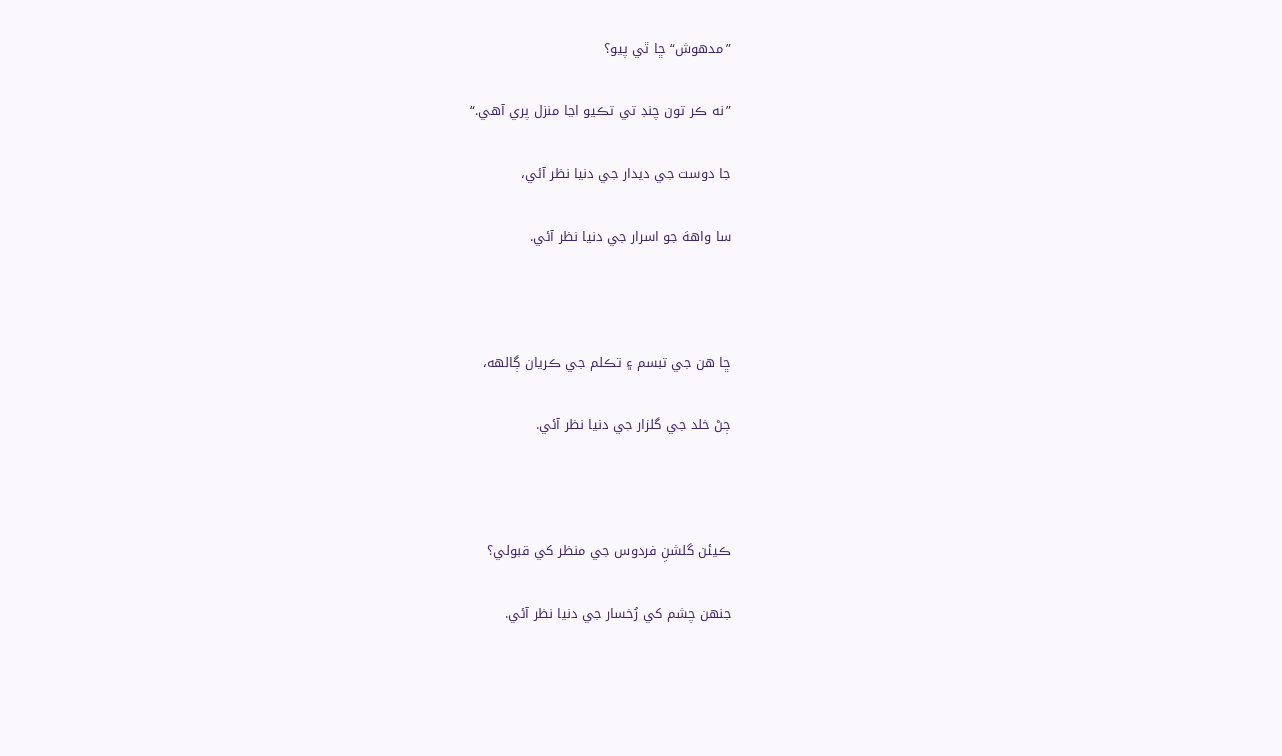”مدهوش“ ڇا ٿي پيو؟

”نه ڪر تون چنڊ تي تڪيو اڃا منزل پري آهي.“

جا دوست جي ديدار جي دنيا نظر آئي،

سا واههَ جو اسرار جي دنيا نظر آئي.



ڇا هن جي تبسم ۽ تڪلم جي ڪريان ڳالهه،

ڄڻ خلد جي گلزار جي دنيا نظر آئي.



ڪيئن گلشنِ فردوس جي منظر کي قبولي؟

جنهن چشم کي رُخسار جي دنيا نظر آئي.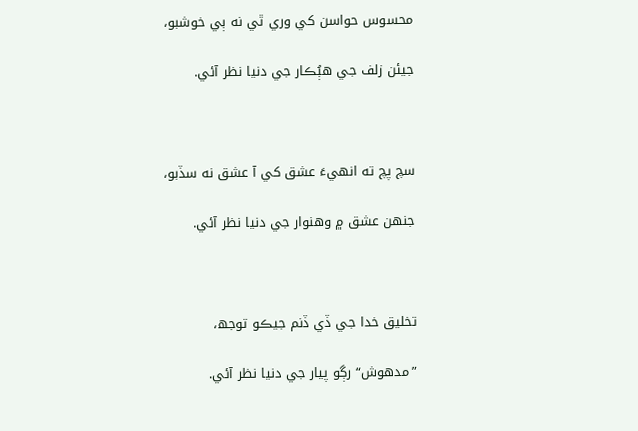محسوس حواسن کي وري ٿي نه ٻي خوشبو،

جيئن زلف جي هٻُڪار جي دنيا نظر آئي.



سچ پچ ته انهيءَ عشق کي آ عشق نه سڏبو،

جنهن عشق ۾ وهنوار جي دنيا نظر آئي.



تخليق خدا جي ڏي ڏنم جيڪو توجھ،

”مدهوش“ رڳو پيار جي دنيا نظر آئي.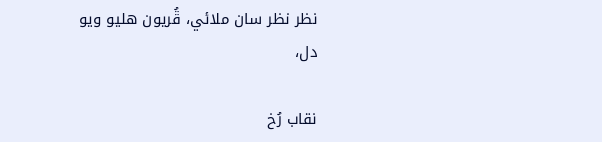نظر نظر سان ملائي، ڦُريون هليو ويو دل،

نقاب رُخ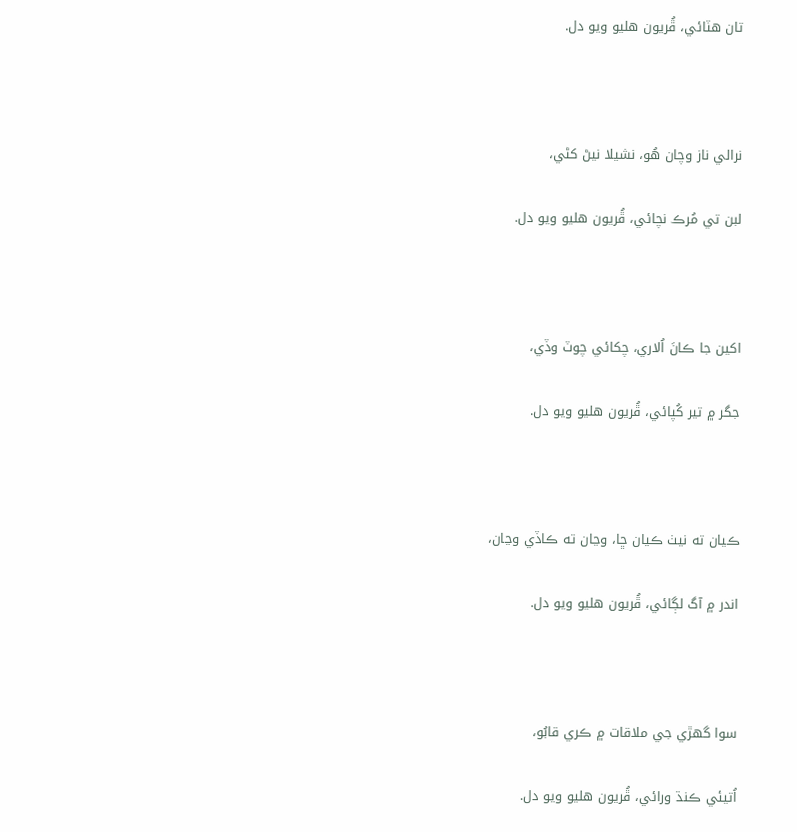تان هٽائي، ڦُريون هليو ويو دل.



نرالي ناز وچان هُو، نشيلا نيڻ کڻي،

لبن تي مُرڪ نچائي، ڦُريون هليو ويو دل.



اکين جا ڪانَ اُلاري، چکائي چوٽ وڏي،

جگر ۾ تير کُپائي، ڦُريون هليو ويو دل.



ڪيان ته نيٺ ڪيان ڇا، وڃان ته ڪاڏي وڃان،

اندر ۾ آگ لڳائي، ڦُريون هليو ويو دل.



سوا گهڙي جي ملاقات ۾ ڪري قابُو،

اُتيئي ڪنڌ ورائي، ڦُريون هليو ويو دل.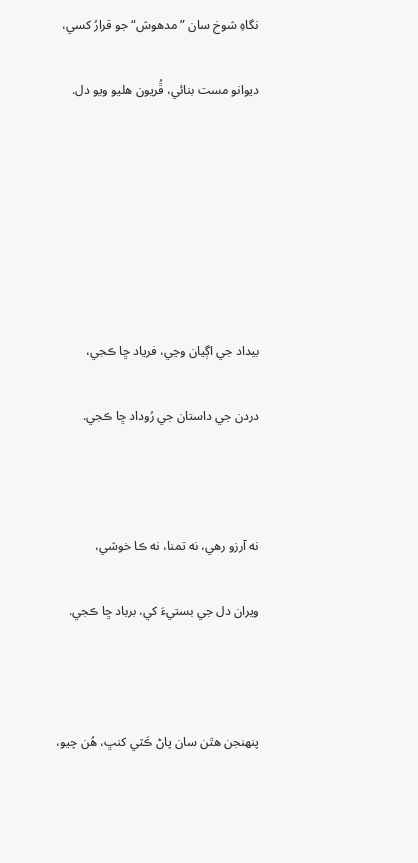نگاهِ شوخ سان ”مدهوش“ جو قرارُ کسي،

ديوانو مست بنائي، ڦُريون هليو ويو دل.







بيداد جي اڳيان وڃي، فرياد ڇا ڪجي،

دردن جي داستان جي رُوداد ڇا ڪجي.



نه آرزو رهي، نه تمنا، نه ڪا خوشي،

ويران دل جي بستيءَ کي، برباد ڇا ڪجي.



پنهنجن هٿن سان پاڻ ڪَٽي کنڀ، هُن چيو،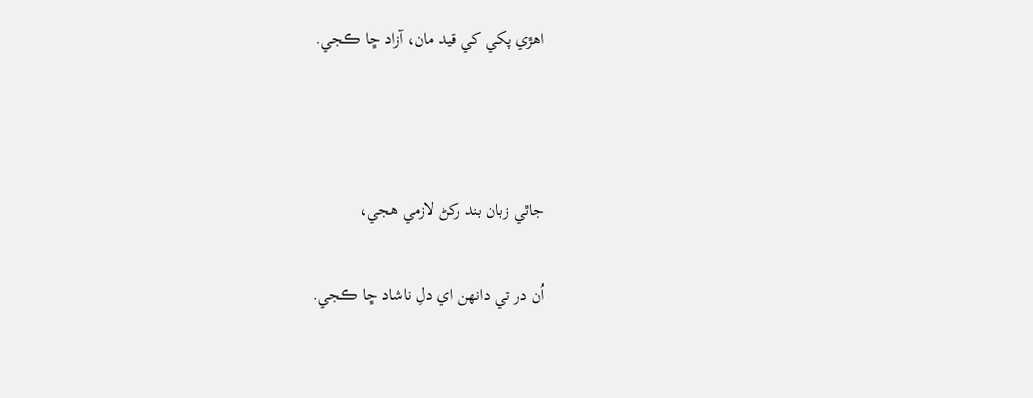اهڙي پکي کي قيد مان، آزاد ڇا ڪجي.



جاٿي زبان بند رکڻ لازمي هجي،

اُن در تي دانهن اي دلِ ناشاد ڇا ڪجي.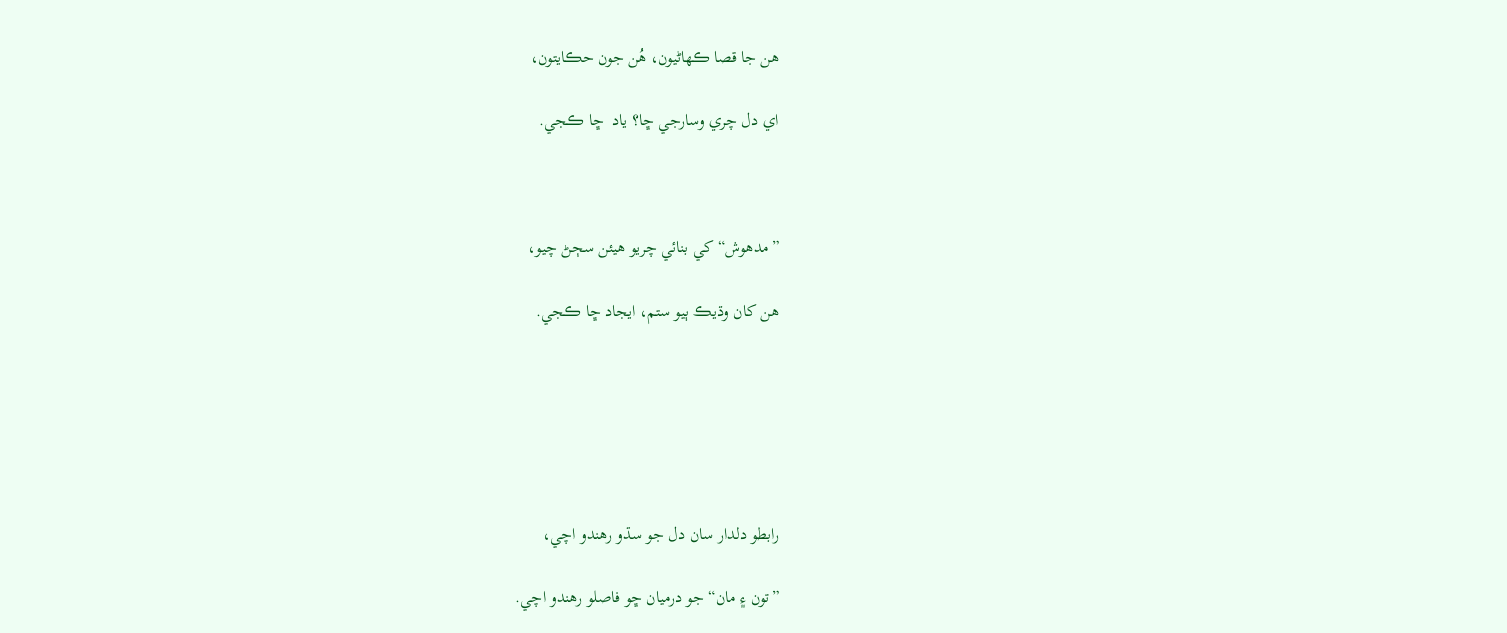هن جا قصا ڪهاڻيون، هُن جون حڪايتون،

اي دل چري وسارجي ڇا؟ ياد  ڇا ڪجي.



”مدهوش“ کي بنائي چريو هيئن سڄڻ چيو،

هن کان وڌيڪ ٻيو ستم، ايجاد ڇا ڪجي.






رابطو دلدار سان دل جو سڌو رهندو اچي،

”تون ۽ مان“ جو درميان ڇو فاصلو رهندو اچي.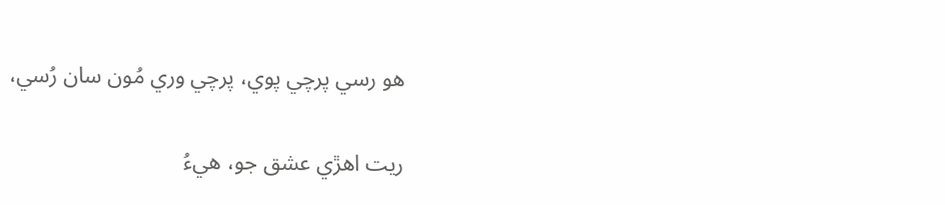هو رسي پرچي پوي، پرچي وري مُون سان رُسي،

ريت اهڙي عشق جو، هيءُ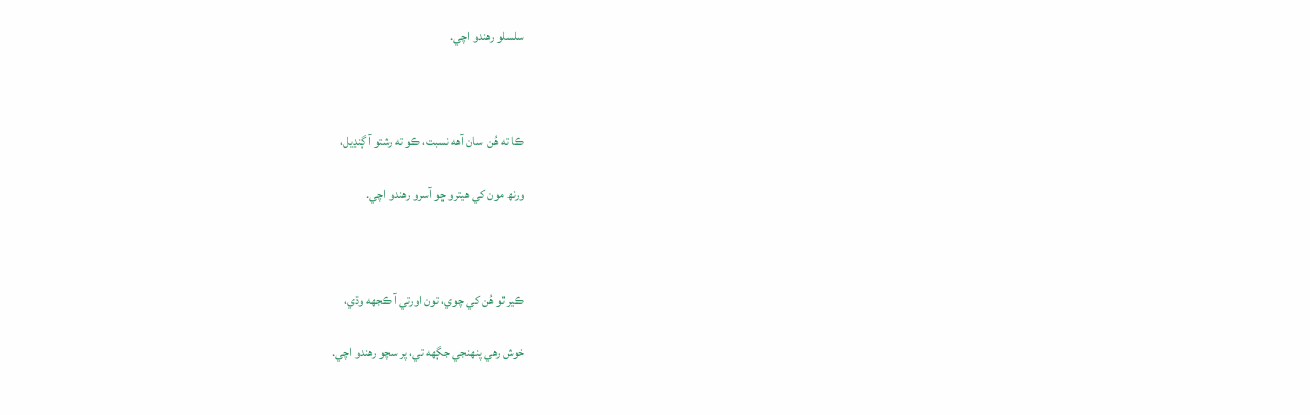سلسلو رهندو اچي.



ڪا ته هُن  سان آهه نسبت، ڪو ته رشتو آ ڳنڍيل،

ورنھ مون کي هيترو ڇو آسرو رهندو اچي.



ڪير ٿو هُن کي چوي، تون اورتي آ ڪجهه وڌي،

خوش رهي پنهنجي جڳهه تي، پر سچو رهندو اچي.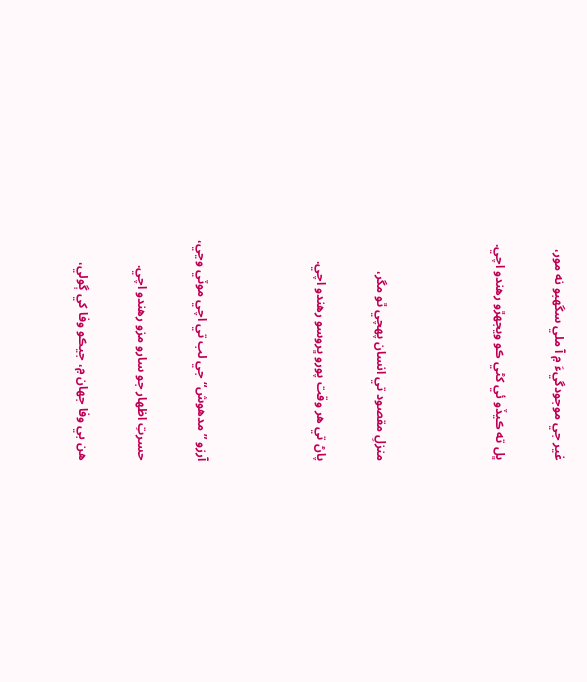غير جي موجودگيءَ ۾ آ ملي سگهبو نه مور،

ڀل ته ڪيڏو ئي کڻي ڪو ويجهڙو رهندو اچي.



منزلِ مقصود تي انسان پهچي ٿو مگر،

پاڻ تي هر وقت پورو ڀروسو رهندو اچي.



آرزو ”مدهوش“ جي لب تي اچي موٽي وڃي،

حسرتِ اظهار جو سارو مزو رهندو اچي.

هن بي وفا جهان ۾، جيڪو وفا کي ڳولي،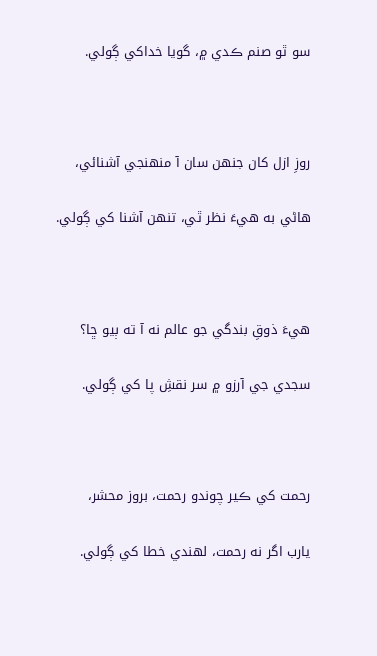سو ٿو صنم ڪدي ۾، گويا خداکي ڳولي.



روزِ ازل کان جنهن سان آ منهنجي آشنائي،

هاڻي به هيءَ نظر ٿي، تنهن آشنا کي ڳولي.



هيءَ ذوقِ بندگي جو عالم نه آ ته ٻيو ڇا؟

سجدي جي آرزو ۾ سر نقشِ پا کي ڳولي.



رحمت کي ڪير چوندو رحمت، بروز محشر،

يارب اگر نه رحمت، لهندي خطا کي ڳولي.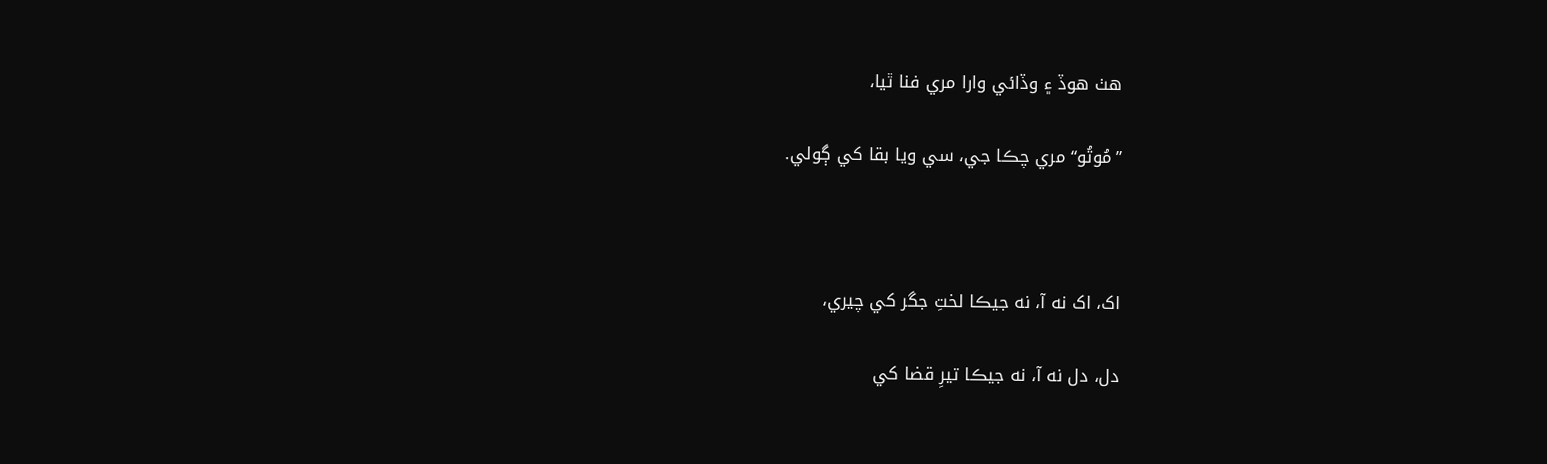هٺ هوڏ ۽ وڏائي وارا مري فنا ٿيا،

”مُوتُو“ مري چڪا جي، سي ويا بقا کي ڳولي.



اک، اک نه آ، نه جيڪا لختِ جگر کي چيري،

دل، دل نه آ، نه جيڪا تيرِ قضا کي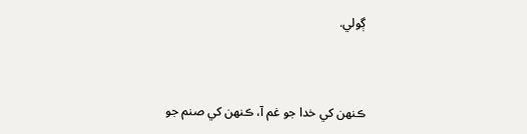ڳولي.



ڪنهن کي خدا جو غم آ، ڪنهن کي صنم جو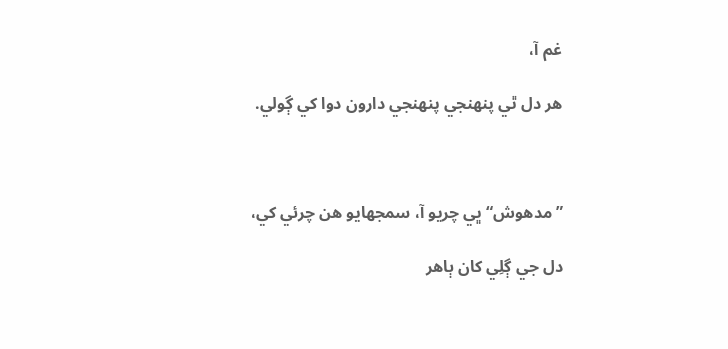غم آ،

هر دل ٿي پنهنجي پنهنجي دارون دوا کي ڳولي.



”مدهوش“ ڀي چريو آ، سمجهايو هن چرئي کي،

دل جي ڳلِي کان ٻاهر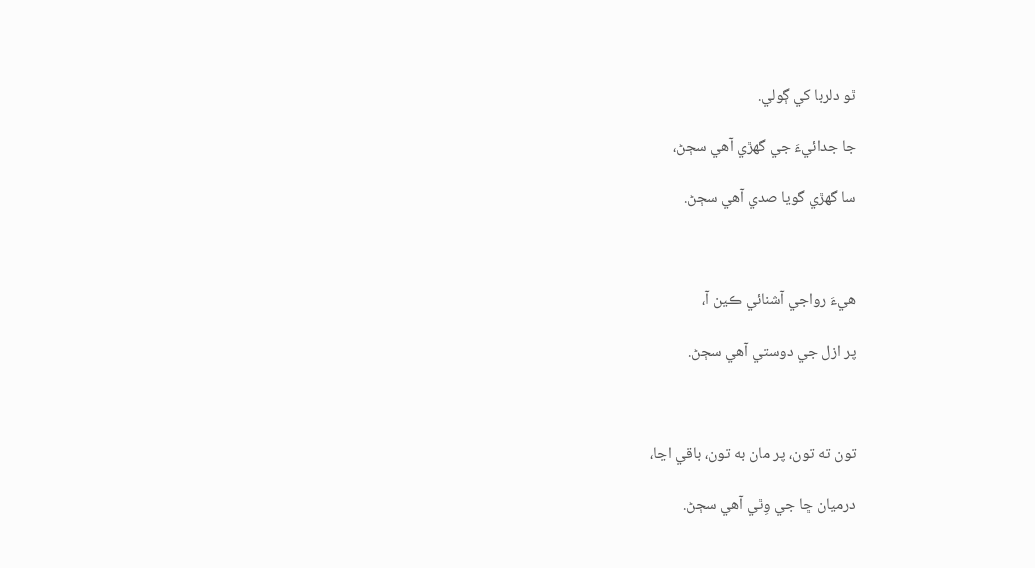ٿو دلربا کي ڳولي.

جا جدائيءَ جي گهڙي آهي سڄڻ،

سا گهڙي گويا صدي آهي سڄڻ.



هيءَ رواجي آشنائي ڪين آ،

پر ازل جي دوستي آهي سڄڻ.



تون ته تون، پر مان به تون، باقي اڃا،

درميان ڇا جي وِٿي آهي سڄڻ.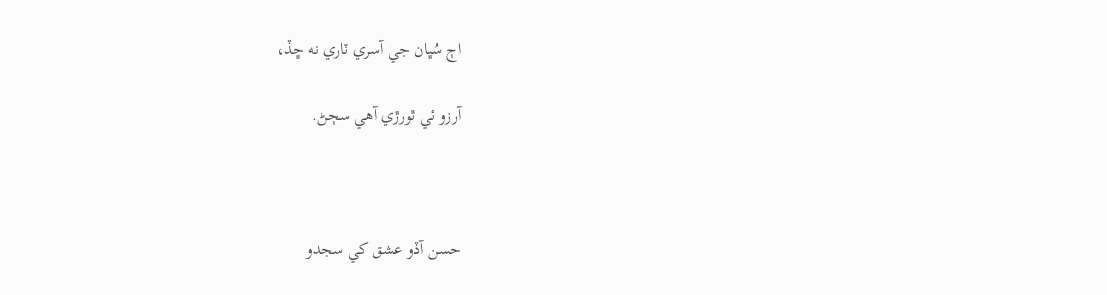اڄ سُڀان جي آسري ٽاري نه ڇڏ،

آرزو ئي ٿورڙي آهي سڄڻ.



حسن آڏو عشق کي سجدو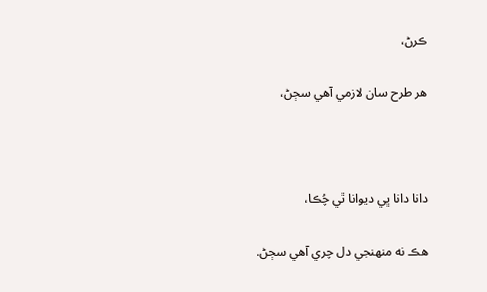ڪرڻ،

هر طرح سان لازمي آهي سڄڻ،



دانا دانا ڀي ديوانا ٿي چُڪا،

هڪ نه منهنجي دل چري آهي سڄڻ.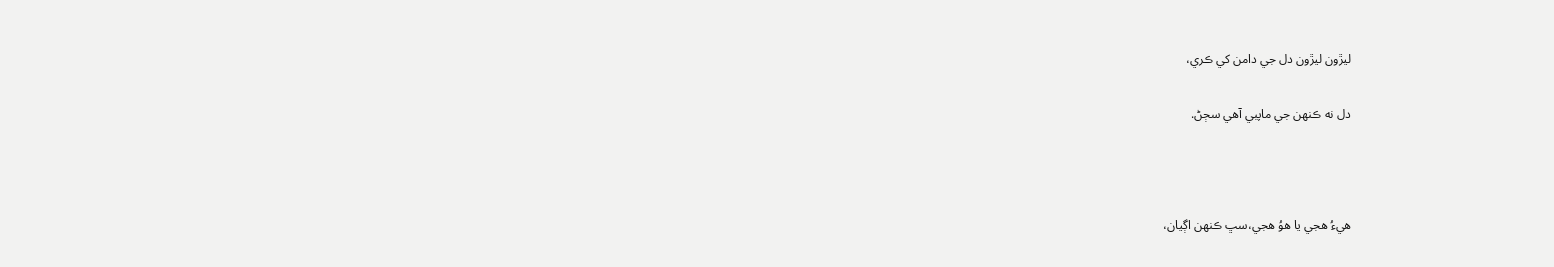ليڙون ليڙون دل جي دامن کي ڪري،

دل نه ڪنهن جي ماپبي آهي سڄڻ.



هيءُ هجي يا هوُ هجي،سڀ ڪنهن اڳيان،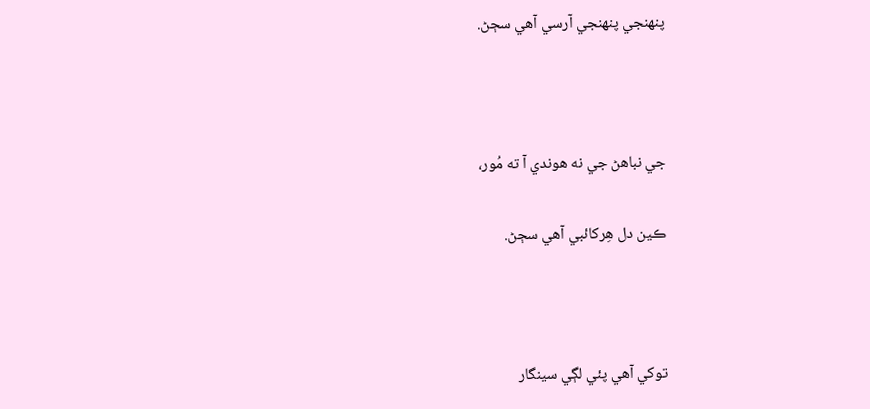پنهنجي پنهنجي آرسي آهي سڄڻ.



جي نباهڻ جي نه هوندي آ ته مُور،

ڪين دل هِرکائبي آهي سڄڻ.



توکي آهي پئي لڳي سينگار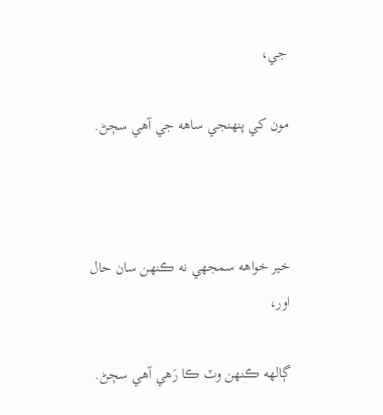جي،

مون کي پنهنجي ساهه جي آهي سڄڻ.



خير خواهه سمجهي نه ڪنهن سان حال اور،

ڳالهه ڪنهن وٽ ڪا رَهي آهي سڄڻ.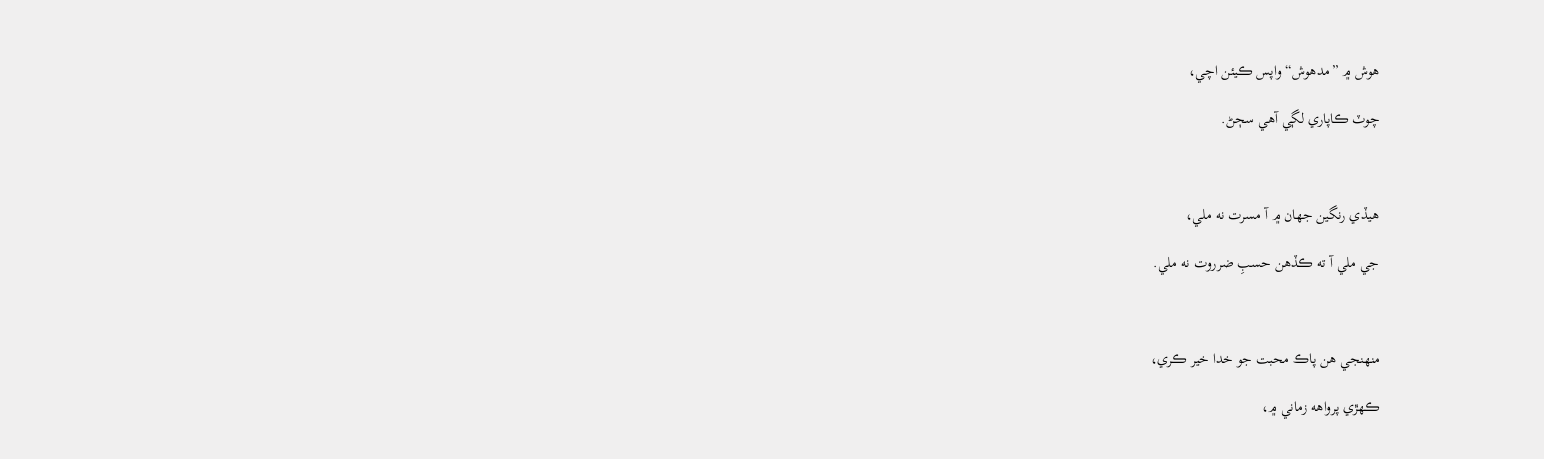هوش ۾ ”مدهوش“ واپس ڪيئن اچي،

چوٽ ڪاپاري لڳي آهي سڄڻ.



هيڏي رنگين جهان ۾ آ مسرت نه ملي،

جي ملي آ ته ڪڏهن حسبِ ضرروت نه ملي.



منهنجي هن پاڪ محبت جو خدا خير ڪري،

ڪهڙي پرواهه زماني ۾،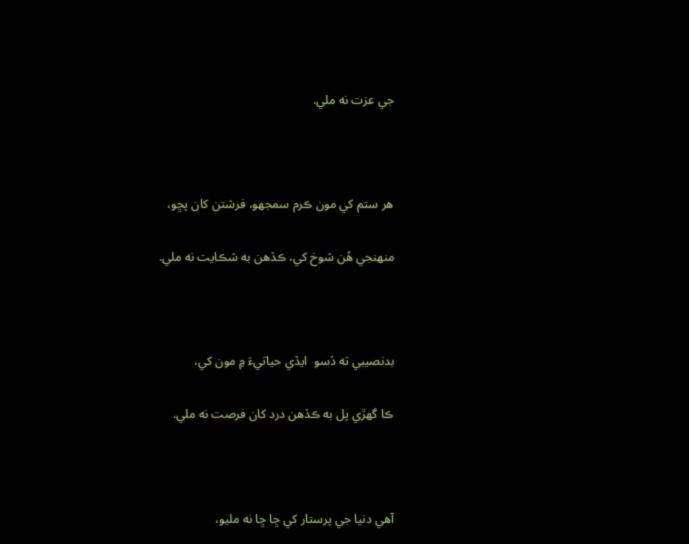جي عزت نه ملي.



هر ستم کي مون ڪرم سمجهو، فرشتن کان پڇو،

منهنجي هُن شوخ کي، ڪڏهن به شڪايت نه ملي.



بدنصيبي ته ڏسو  ايڏي حياتيءَ ۾ مون کي،

ڪا گهڙي پل به ڪڏهن درد کان فرصت نه ملي.



آهي دنيا جي پرستار کي ڇا ڇا نه مليو،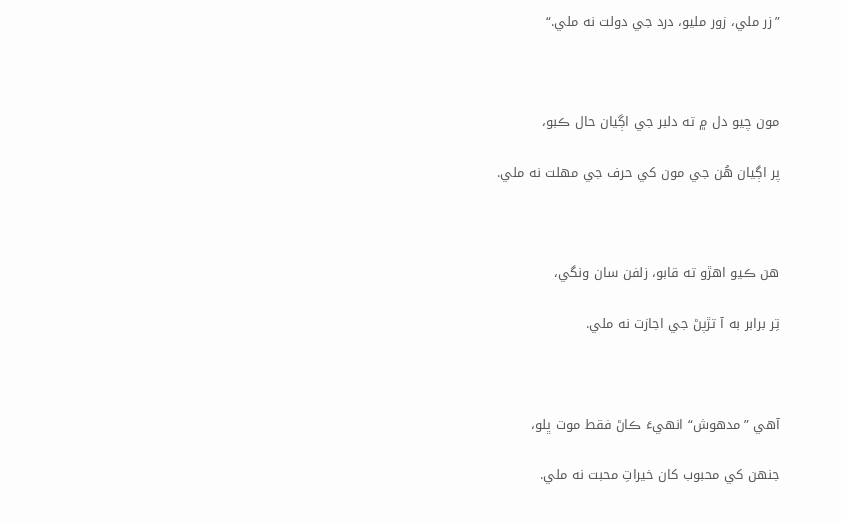”زر ملي، زور مليو، درد جي دولت نه ملي.“



مون چيو دل ۾ ته دلبر جي اڳيان حال ڪبو،

پر اڳيان هُن جي مون کي حرف جي مهلت نه ملي.



هن ڪيو اهڙو ته قابو، زلفن سان ونگي،

تِر برابر به آ تڙپڻ جي اجازت نه ملي.



آهي ”مدهوش“ انهيءَ ڪاڻ فقط موت ڀلو،

جنهن کي محبوب کان خيراتِ محبت نه ملي.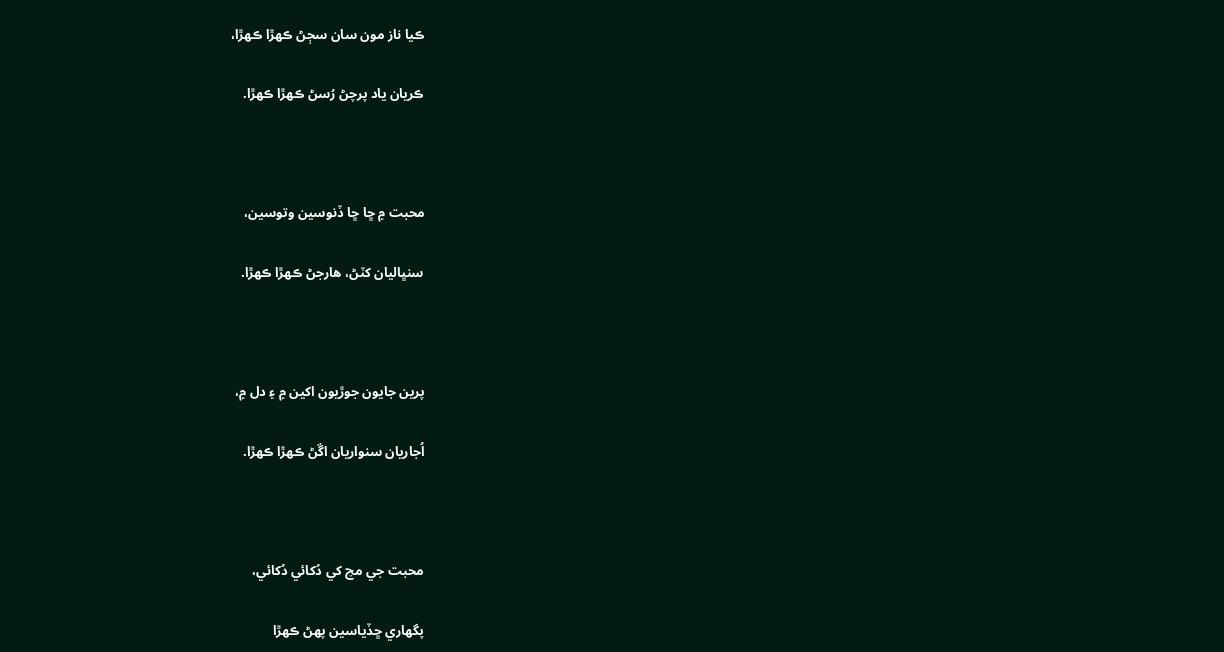ڪيا ناز مون سان سڄڻ ڪهڙا ڪهڙا،

ڪريان ياد پرچڻ رُسڻ ڪهڙا ڪهڙا.



محبت ۾ ڇا ڇا ڏنوسين وتوسين،

سنڀاليان کٽڻ، هارجڻ ڪهڙا ڪهڙا.



پرين جايون جوڙيون اکين ۾ ۽ دل ۾،

اُجاريان سنواريان اڱڻ ڪهڙا ڪهڙا.



محبت جي مچ کي دُکائي دُکائي،

پگهاري ڇڏياسين پهڻ ڪهڙا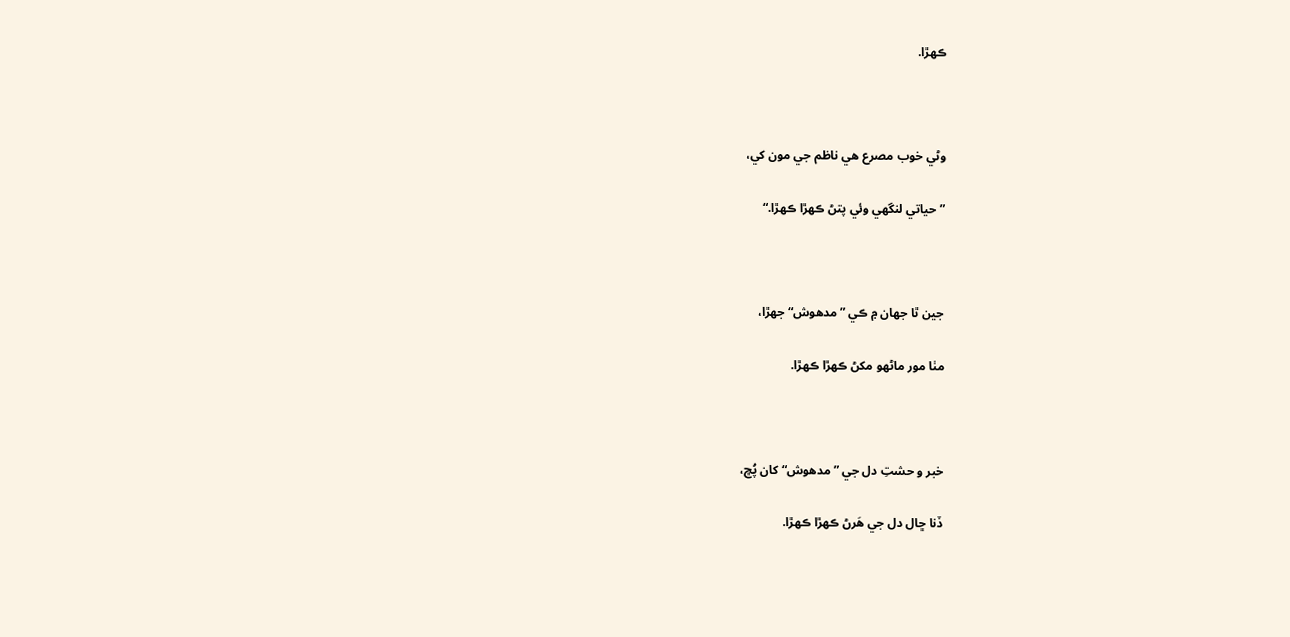ڪهڙا.



وڻي خوب مصرع هي ناظم جي مون کي،

”حياتي لنگهي وئي پتڻ ڪهڙا ڪهڙا.“



جين ٿا جهان ۾ ڪي ”مدهوش“ جهڙا،

مٺا مور ماڻهو مکڻ ڪهڙا ڪهڙا.



خبر و حشتِ دل جي ”مدهوش“ کان پُڇ،

ڏنا ڇال دل جي هَرڻ ڪهڙا ڪهڙا.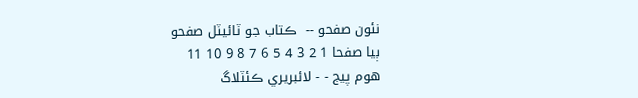نئون صفحو --  ڪتاب جو ٽائيٽل صفحو
ٻيا صفحا 1 2 3 4 5 6 7 8 9 10 11
هوم پيج - - لائبريري ڪئٽلاگ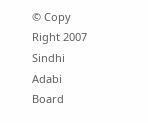© Copy Right 2007
Sindhi Adabi Board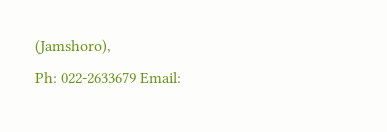(Jamshoro),
Ph: 022-2633679 Email: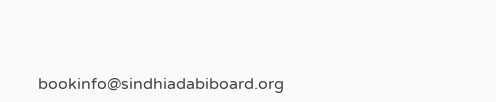bookinfo@sindhiadabiboard.org